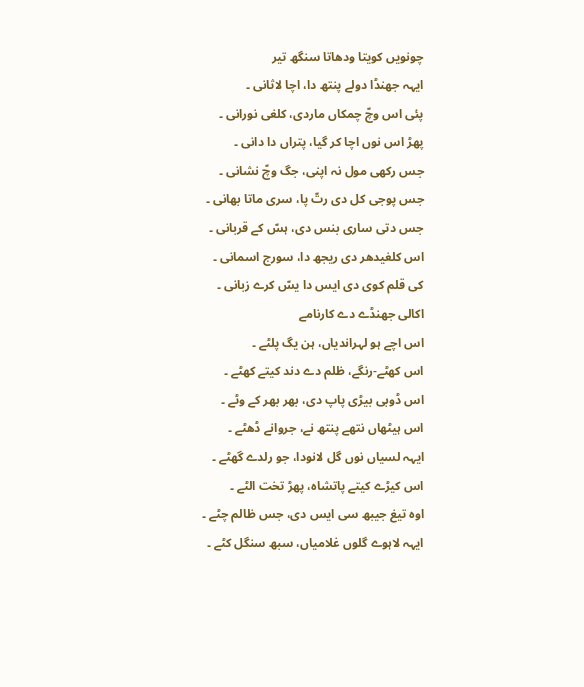چونویں کویتا ودھاتا سنگھ تیر
ایہہ جھنڈا دولے پنتھ دا، اچا لاثانی ۔
پئی اس وچّ چمکاں ماردی، کلغی نورانی ۔
پھڑ اس نوں اچا کر گیا، پتراں دا دانی ۔
جس رکھی مول نہ اپنی، جگ وچّ نشانی ۔
جس پوجی کل دی رتّ پا، سری ماتا بھانی ۔
جس دتی ساری بنس دی، ہسّ کے قربانی ۔
اس کلغیدھر دی ریجھ دا، سورج اسمانی ۔
کی قلم کوی دی ایس دا یسّ کرے زبانی ۔
اکالی جھنڈے دے کارنامے
اس اچے ہو لہراندیاں، ہن یگ پلٹے ۔
اس کھٹے-رنگے، ظلم دے دند کیتے کھٹے ۔
اس ڈوبی بیڑی پاپ دی، بھر بھر کے وٹے ۔
اس ہیٹھاں نتھے پنتھ نے، جروانے ڈھٹے ۔
ایہہ لسیاں نوں گل لانودا، جو رلدے گھٹے ۔
اس کیڑے کیتے پاتشاہ، پھڑ تخت الٹے ۔
اوہ تیغ جیبھ سی ایس دی، جس ظالم چٹے ۔
ایہہ لاہوے گلوں غلامیاں، سبھ سنگل کٹے ۔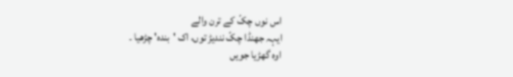اس نوں چکّ کے ترن والے
ایہہ جھنڈا چکّ نندیڑ توں، اک 'بندہ' چڑھیا ۔
اوہ گھڑیا جویں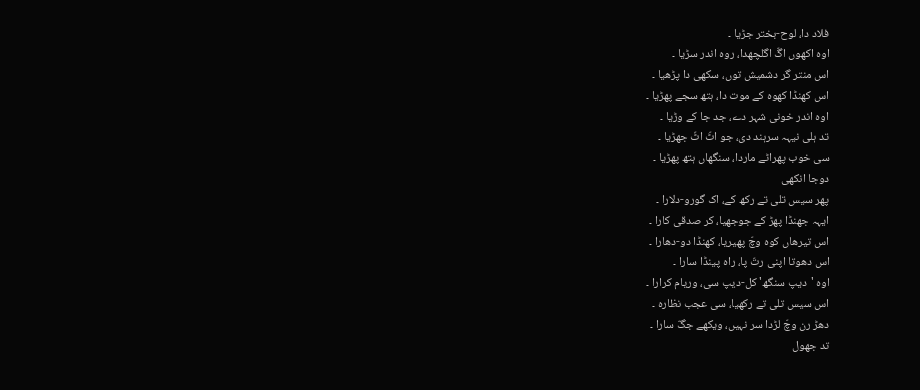فلاد دا، لوح-بختر جڑیا ۔
اوہ اکھوں اگّ اگلچھدا، روہ اندر سڑیا ۔
اس منتر گر دشمیش توں، سکھی دا پڑھیا ۔
اس کھنڈا کھوہ کے موت دا، ہتھ سجے پھڑیا ۔
اوہ اندر خونی شہر دے، جد جا کے وڑیا ۔
تد ہلی نیہہ سرہند دی، جو اٹّ اٹّ جھڑیا ۔
سی خوب پھراٹے ماردا، سنگھاں ہتھ پھڑیا ۔
دوجا انکھی
پھر سیس تلی تے رکھ کے، اک گورو-دلارا ۔
ایہہ جھنڈا پھڑ کے جوجھیا، کر صدقی کارا ۔
اس تیرھاں کوہ وچّ پھیریا، کھنڈا دو-دھارا ۔
اس دھوتا اپنی رتّ پا، راہ پینڈا سارا ۔
اوہ 'دیپ سنگھ' کل-دیپ سی، وریام کرارا ۔
اس سیس تلی تے رکھیا، سی عجب نظارہ ۔
دھڑ رن وچّ لڑدا سر نہیں، ویکھے جگّ سارا ۔
تد جھول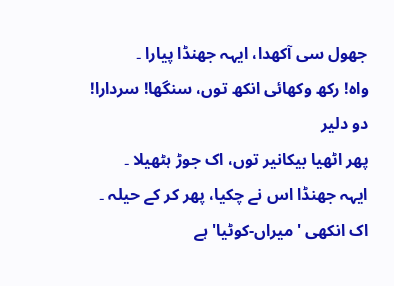جھول سی آکھدا، ایہہ جھنڈا پیارا ۔
واہ! رکھ وکھائی انکھ توں، سنگھا! سردارا!
دو دلیر
پھر اٹھیا بیکانیر توں، اک جوڑ ہٹھیلا ۔
ایہہ جھنڈا اس نے چکیا، پھر کر کے حیلہ ۔
اک انکھی 'میراں-کوٹیا' ہے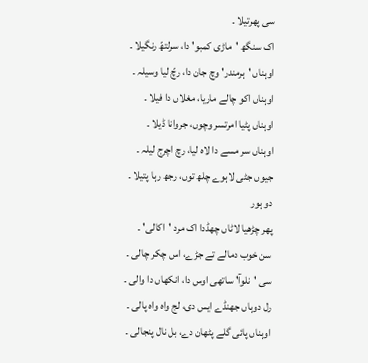سی پھرتیلا ۔
اک سنگھ 'ماڑی کمبو' دا، سرلتھّ رنگیلا ۔
اوہناں 'ہرمندر' وچ جان دا، رچّ لیا وسیلہ ۔
اوہناں اکو چالے ماریا، مغلاں دا فیلا ۔
اوہناں پٹیا امرتسر وچوں، جروانا ڈیلا ۔
اوہناں سر مسے دا لاہ لیا، رچ اچرج لیلہ ۔
جیوں جٹی لاہوے چلھ توں، رجھ رہا پتیلا ۔
دو ہور
پھر چڑھیا لاٹاں چھڈدا اک مرد 'اکالی' ۔
سن خوب دمالے تے جڑے، اس چکر چالی ۔
سی 'نلوآ' ساتھی اوس دا، انکھاں دا والی ۔
رل دوہاں جھنڈے ایس دی، لج واہ واہ پالی ۔
اوہناں پائی گلے پٹھان دے، بل نال پنجالی ۔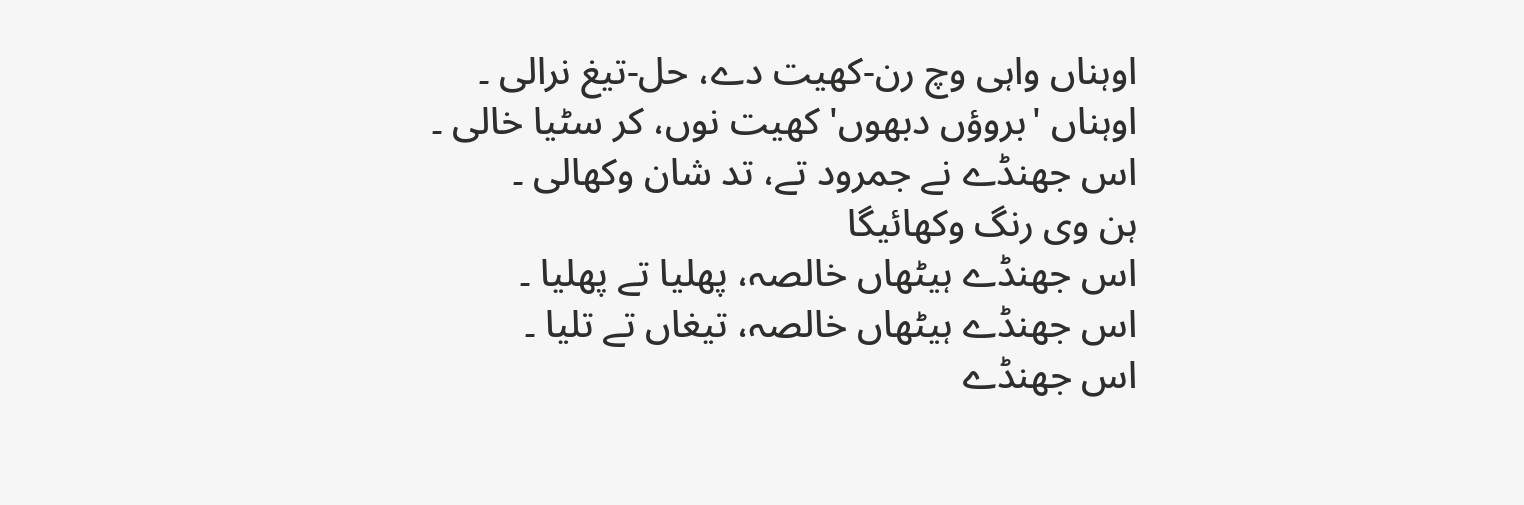اوہناں واہی وچ رن-کھیت دے، حل-تیغ نرالی ۔
اوہناں 'بروؤں دبھوں' کھیت نوں، کر سٹیا خالی ۔
اس جھنڈے نے جمرود تے، تد شان وکھالی ۔
ہن وی رنگ وکھائیگا
اس جھنڈے ہیٹھاں خالصہ، پھلیا تے پھلیا ۔
اس جھنڈے ہیٹھاں خالصہ، تیغاں تے تلیا ۔
اس جھنڈے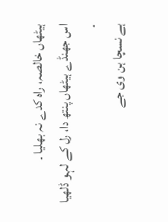ہیٹھاں خالصہ، راہ کدے نہ بھلیا ۔
اس جھنڈے ہیٹھاں پنتھ دا، رل کے لہو ڈلھیا ۔
ہے نسچا ہن وی جے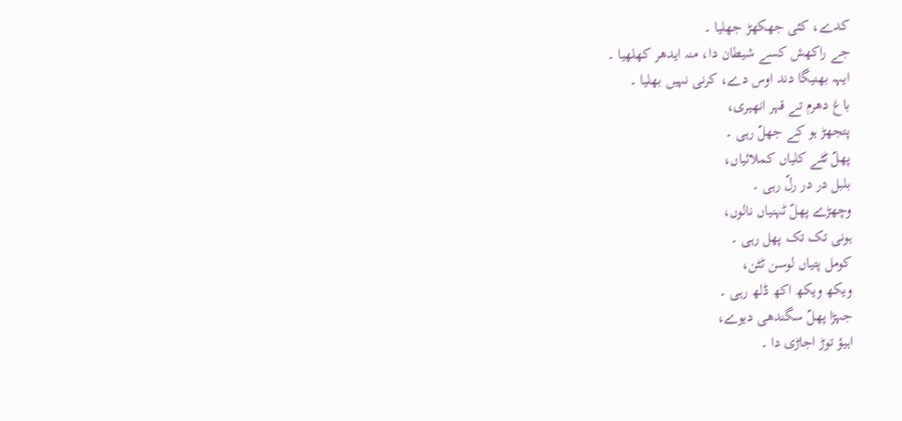کدے، کئی جھکھڑ جھلیا ۔
جے راکھش کسے شیطان دا، منہ ایدھر کھلھیا ۔
ایہہ بھنیگا دند اوس دے، کرنی نہیں بھلیا ۔
باغ دھرم تے قہر انھیری،
پتجھڑ ہو کے جھلّ رہی ۔
پھلّ ٹٹے کلیاں کملائیاں،
بلبل در در رلّ رہی ۔
وچھڑے پھلّ ٹہنیاں نالوں،
ہونی تک تک پھل رہی ۔
کومل پتیاں لوسن ٹٹن،
ویکھ ویکھ اکھ ڈلھ رہی ۔
جہڑا پھلّ سگندھی دیوے،
اہیؤ توڑ اجاڑی دا ۔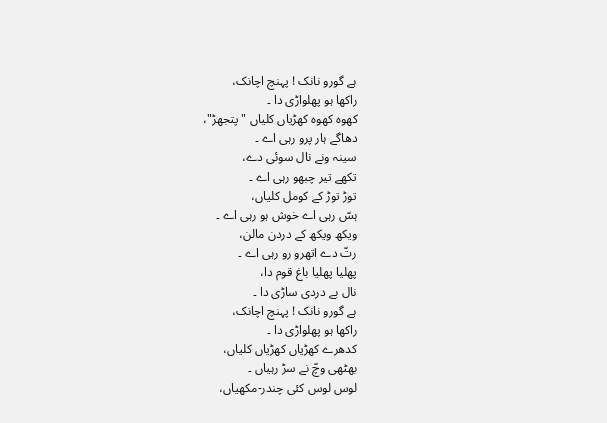ہے گورو نانک ! پہنچ اچانک،
راکھا ہو پھلواڑی دا ۔
کھوہ کھوہ کھڑیاں کلیاں "پتجھڑ"،
دھاگے ہار پرو رہی اے ۔
سینہ ونے نال سوئی دے،
تکھے تیر چبھو رہی اے ۔
توڑ توڑ کے کومل کلیاں،
ہسّ رہی اے خوش ہو رہی اے ۔
ویکھ ویکھ کے دردن مالن،
رتّ دے اتھرو رو رہی اے ۔
پھلیا پھلیا باغ قوم دا،
نال بے دردی ساڑی دا ۔
ہے گورو نانک ! پہنچ اچانک،
راکھا ہو پھلواڑی دا ۔
کدھرے کھڑیاں کھڑیاں کلیاں،
بھٹھی وچّ نے سڑ رہیاں ۔
لوس لوس کئی چندر-مکھیاں،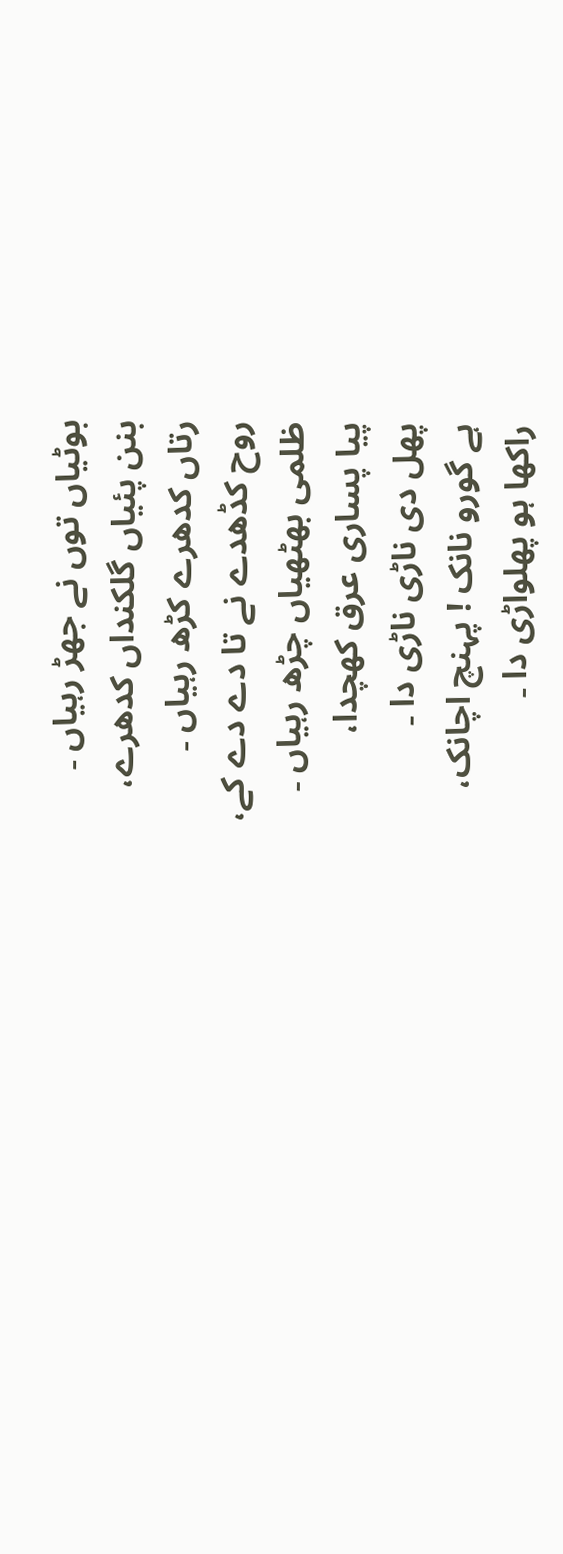بوٹیاں توں نے جھڑ رہیاں ۔
بنن پئیاں گلکنداں کدھرے،
رتاں کدھرے کڑھ رہیاں ۔
روح کڈھدے نے تا دے دے کے،
ظلمی بھٹھیاں چڑھ رہیاں ۔
پیا پساری عرق کھچدا،
پھل دی ناڑی ناڑی دا ۔
ہے گورو نانک ! پہنچ اچانک،
راکھا ہو پھلواڑی دا ۔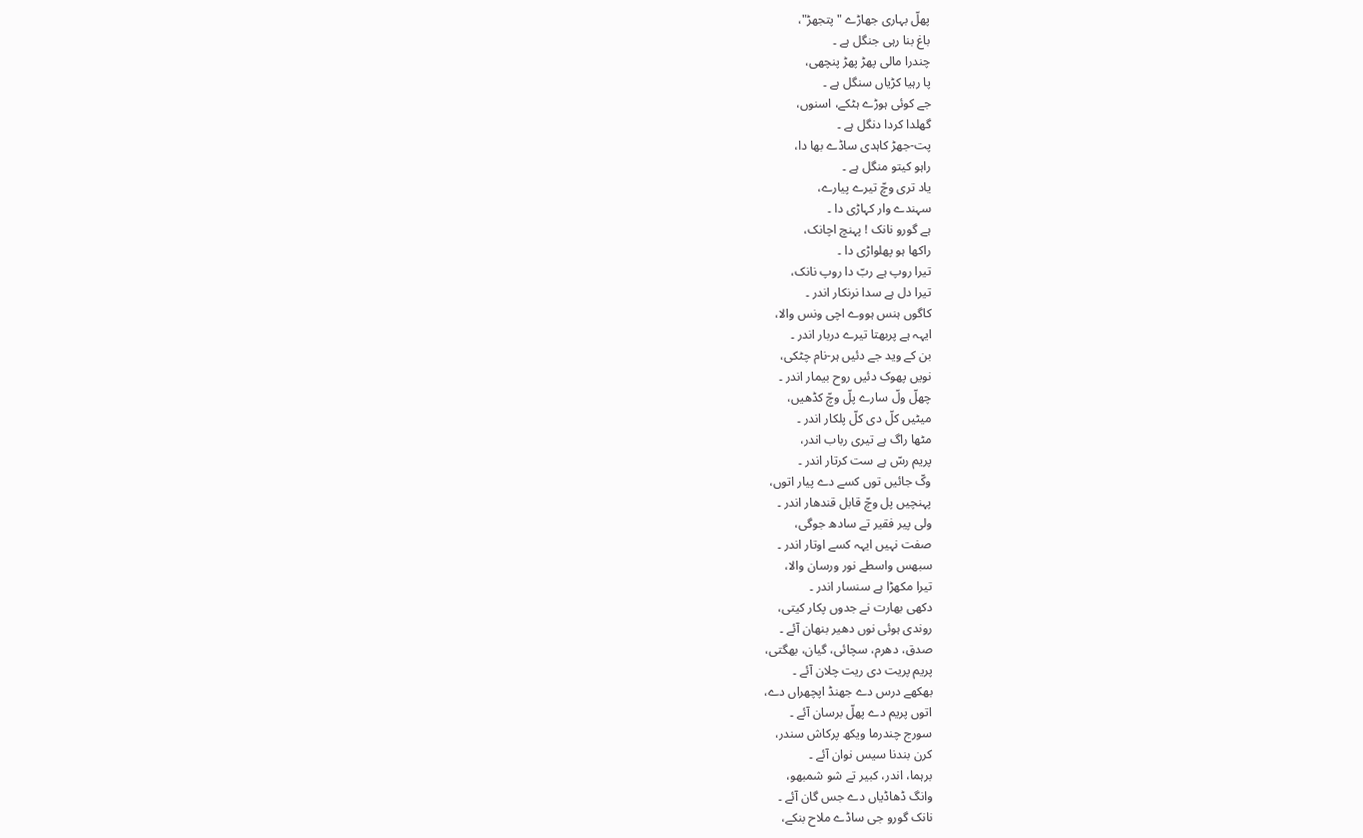پھلّ بہاری جھاڑے "پتجھڑ"،
باغ بنا رہی جنگل ہے ۔
چندرا مالی پھڑ پھڑ پنچھی،
پا رہیا کڑیاں سنگل ہے ۔
جے کوئی ہوڑے ہٹکے، اسنوں،
گھلدا کردا دنگل ہے ۔
پت-جھڑ کاہدی ساڈے بھا دا،
راہو کیتو منگل ہے ۔
یاد تری وچّ تیرے پیارے،
سہندے وار کہاڑی دا ۔
ہے گورو نانک ! پہنچ اچانک،
راکھا ہو پھلواڑی دا ۔
تیرا روپ ہے ربّ دا روپ نانک،
تیرا دل ہے سدا نرنکار اندر ۔
کاگوں ہنس ہووے اچی ونس والا،
ایہہ ہے پربھتا تیرے دربار اندر ۔
بن کے وید جے دئیں ہر-نام چٹکی،
نویں پھوک دئیں روح بیمار اندر ۔
چھلّ ولّ سارے پلّ وچّ کڈھیں،
میٹیں کلّ دی کلّ پلکار اندر ۔
مٹھا راگ ہے تیری رباب اندر،
پریم رسّ ہے ست کرتار اندر ۔
وکّ جائیں توں کسے دے پیار اتوں،
پہنچیں پل وچّ قابل قندھار اندر ۔
ولی پیر فقیر تے سادھ جوگی،
صفت نہیں ایہہ کسے اوتار اندر ۔
سبھس واسطے نور ورسان والا،
تیرا مکھڑا ہے سنسار اندر ۔
دکھی بھارت نے جدوں پکار کیتی،
روندی ہوئی نوں دھیر بنھان آئے ۔
صدق، دھرم، سچائی، گیان، بھگتی،
پریم پریت دی ریت چلان آئے ۔
بھکھے درس دے جھنڈ اپچھراں دے،
اتوں پریم دے پھلّ برسان آئے ۔
سورج چندرما ویکھ پرکاش سندر،
کرن بندنا سیس نوان آئے ۔
برہما، اندر، کبیر تے شو شمبھو،
وانگ ڈھاڈیاں دے جس گان آئے ۔
نانک گورو جی ساڈے ملاح بنکے،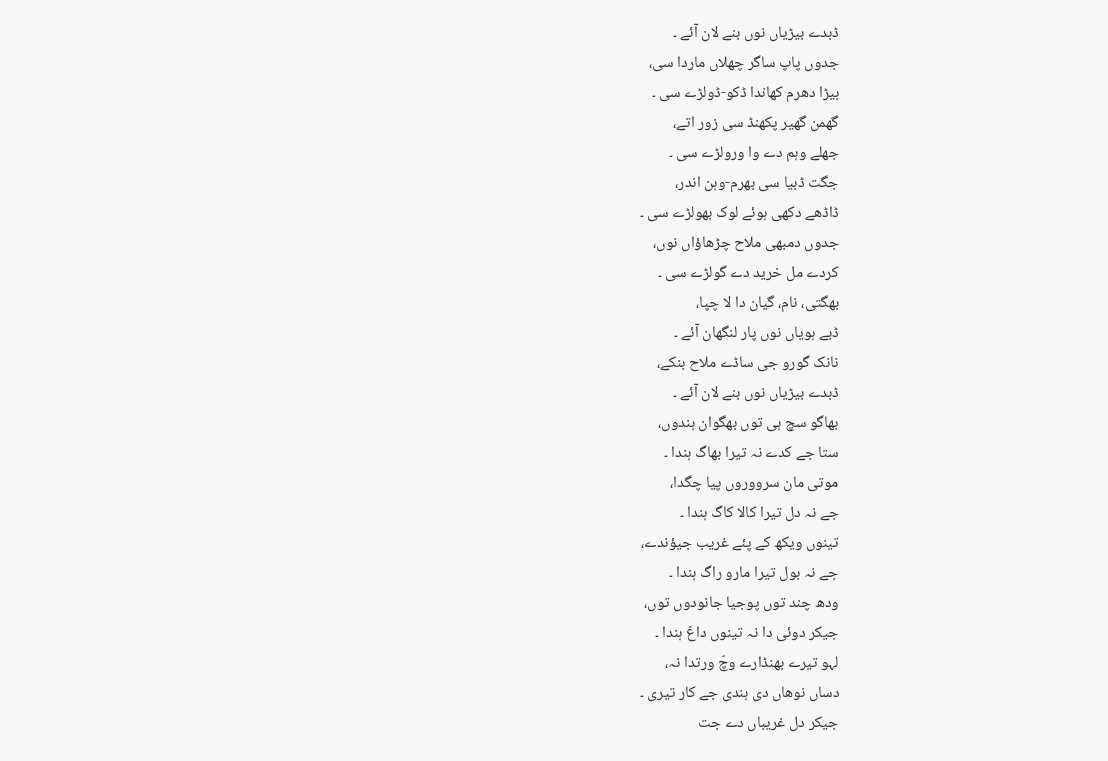ڈبدے بیڑیاں نوں بنے لان آئے ۔
جدوں پاپ ساگر چھلاں ماردا سی،
بیڑا دھرم کھاندا ڈکو-ڈولڑے سی ۔
گھمن گھیر پکھنڈ سی زور اتے،
جھلے وہم دے وا ورولڑے سی ۔
جگت ڈبیا سی بھرم-وہن اندر،
ڈاڈھے دکھی ہوئے لوک بھولڑے سی ۔
جدوں دمبھی ملاح چڑھاؤاں نوں،
کردے مل خرید دے گولڑے سی ۔
بھگتی، نام، گیان دا لا چپا،
ڈبے ہویاں نوں پار لنگھان آئے ۔
نانک گورو جی ساڈے ملاح بنکے،
ڈبدے بیڑیاں نوں بنے لان آئے ۔
بھاگو سچ ہی توں بھگوان ہندوں،
ستا جے کدے نہ تیرا بھاگ ہندا ۔
موتی مان سرووروں پیا چگدا،
جے نہ دل تیرا کالا کاگ ہندا ۔
تینوں ویکھ کے پئے غریب جیؤندے،
جے نہ بول تیرا مارو راگ ہندا ۔
ودھ چند توں پوجیا جانودوں توں،
جیکر دوئی دا نہ تینوں داغ ہندا ۔
لہو تیرے بھنڈارے وچّ ورتدا نہ،
دساں نوھاں دی ہندی جے کار تیری ۔
جیکر دل غریباں دے جت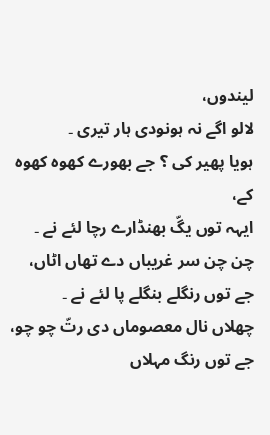لیندوں،
لالو اگے نہ ہونودی ہار تیری ۔
ہویا پھیر کی ؟ جے بھورے کھوہ کھوہ کے،
ایہہ توں یگّ بھنڈارے رچا لئے نے ۔
چن چن سر غریباں دے تھاں اٹاں،
جے توں رنگلے بنگلے پا لئے نے ۔
چھلاں نال معصوماں دی رتّ چو چو،
جے توں رنگ مہلاں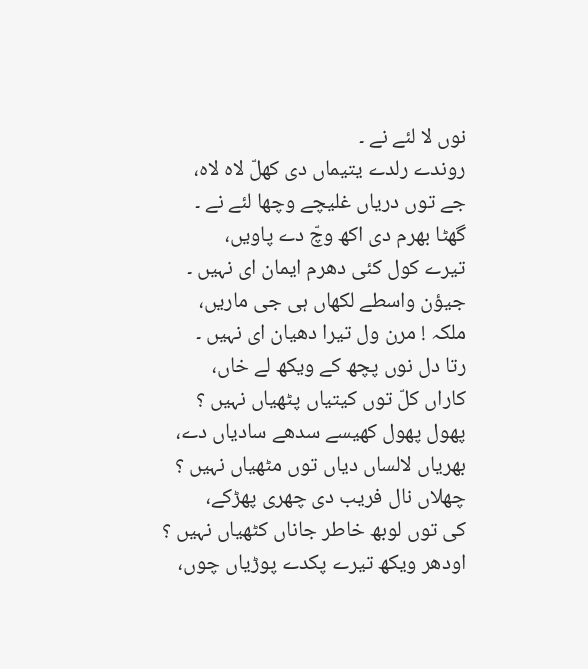نوں لا لئے نے ۔
روندے رلدے یتیماں دی کھلّ لاہ لاہ،
جے توں دریاں غلیچے وچھا لئے نے ۔
گھٹا بھرم دی اکھ وچّ دے پاویں،
تیرے کول کئی دھرم ایمان ای نہیں ۔
جیؤن واسطے لکھاں ہی جی ماریں،
ملکہ ! مرن ول تیرا دھیان ای نہیں ۔
رتا دل نوں پچھ کے ویکھ لے خاں،
کاراں کلّ توں کیتیاں پٹھیاں نہیں ؟
پھول پھول کھیسے سدھے سادیاں دے،
بھریاں لالساں دیاں توں مٹھیاں نہیں ؟
چھلاں نال فریب دی چھری پھڑکے،
کی توں لوبھ خاطر جاناں کٹھیاں نہیں ؟
اودھر ویکھ تیرے پکدے پوڑیاں چوں،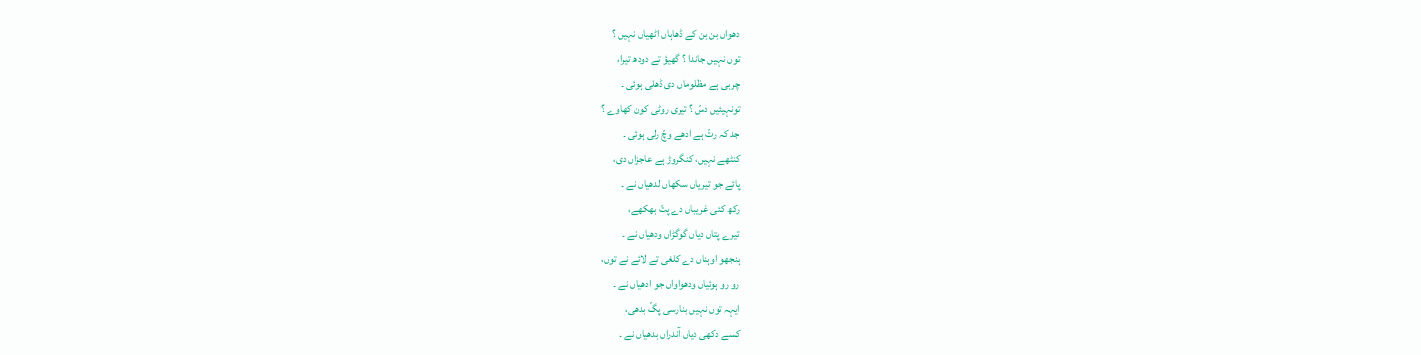دھواں بن بن کے ڈھاہاں اٹھیاں نہیں ؟
توں نہیں جاندا ؟ گھیؤ تے دودھ تیرا،
چربی ہے مظلوماں دی ڈھلی ہوئی ۔
تونہیئیں دسّ ؟ تیری روٹی کون کھاوے ؟
جد کہ رتّ ہے ادھے وچّ رلی ہوئی ۔
کنٹھے نہیں، کنگروڑ ہے عاجزاں دی،
پائے جو تیریاں سکھاں لدھیاں نے ۔
رکھ کئی غریباں دے پتّ بھکھے،
تیرے پتاں دیاں گوگڑاں ودھیاں نے ۔
ہنجھو اوہناں دے کلغی تے لائے نے توں،
رو رو ہوئیاں ودھواواں جو ادھیاں نے ۔
ایہہ توں نہیں بنارسی پگّ بدھی،
کسے دکھی دیاں آندراں بدھیاں نے ۔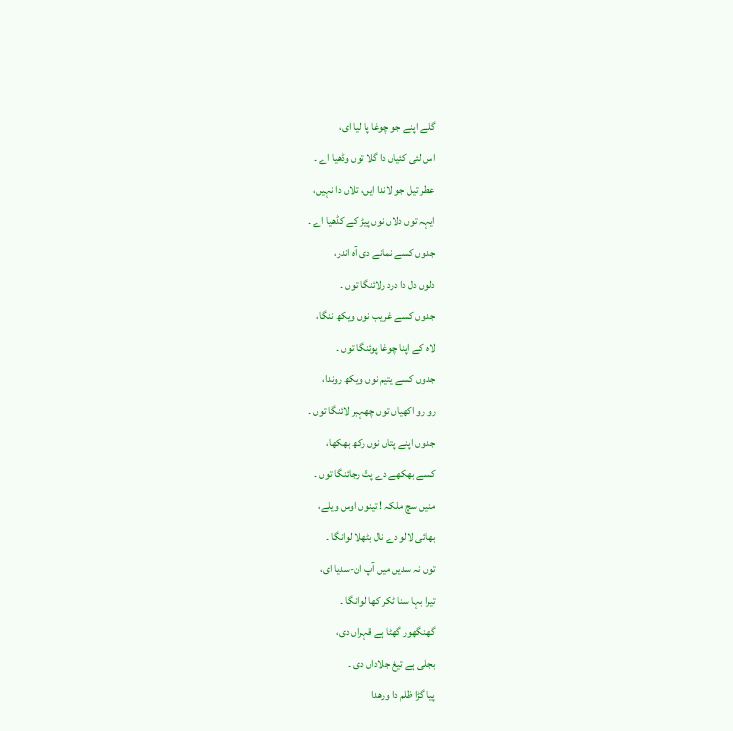گلے اپنے جو چوغا پا لیا ای،
اس لئی کئیاں دا گلا توں وڈھیا اے ۔
عطر تیل جو لاندا ایں، تلاں دا نہیں،
ایہہ توں دلاں نوں پیڑ کے کڈھیا اے ۔
جدوں کسے نمانے دی آہ اندر،
دلوں دل دا درد رلائنگا توں ۔
جدوں کسے غریب نوں ویکھ ننگا،
لاہ کے اپنا چوغا پوئنگا توں ۔
جدوں کسے یتیم نوں ویکھ روندا،
رو رو اکھیاں توں چھہبر لائنگا توں ۔
جدوں اپنے پتاں نوں رکھ بھکھا،
کسے بھکھے دے پتّ رجائنگا توں ۔
منیں سچ ملکہ ! تینوں اوس ویلے،
بھائی لالو دے نال بٹھلا لوانگا ۔
توں نہ سدیں میں آپ ان-سدیا ای،
تیرا بہا سنا ٹکر کھا لوانگا ۔
گھنگھور گھٹا ہے قہراں دی،
بجلی ہے تیغ جلاداں دی ۔
پیا گڑا ظلم دا ورھدا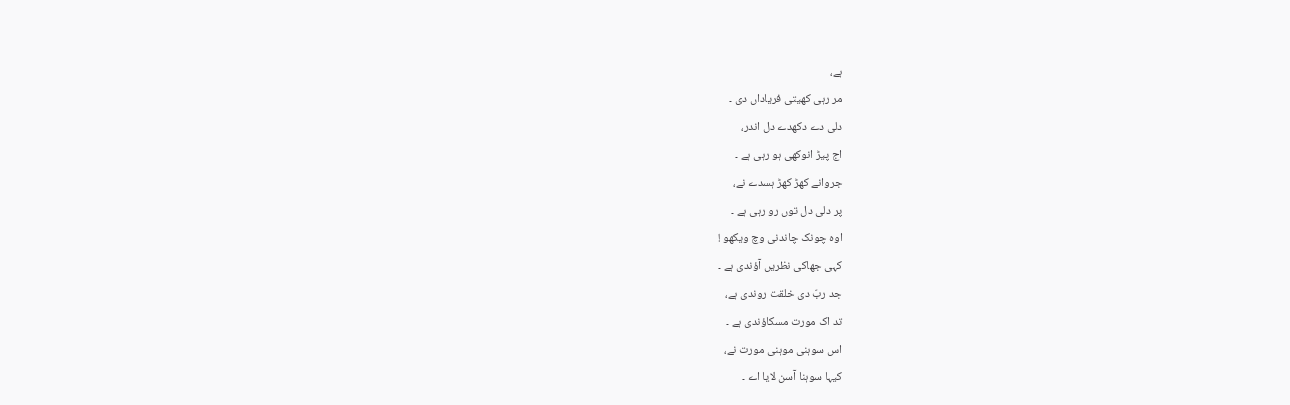ہے،
مر رہی کھیتی فریاداں دی ۔
دلی دے دکھدے دل اندر،
اج پیڑ انوکھی ہو رہی ہے ۔
جروانے کھڑ کھڑ ہسدے نے،
پر دلی دل توں رو رہی ہے ۔
اوہ چونک چاندنی وچ ویکھو !
کہی جھاکی نظریں آؤندی ہے ۔
جد ربّ دی خلقت روندی ہے،
تد اک مورت مسکاؤندی ہے ۔
اس سوہنی موہنی مورت نے،
کیہا سوہنا آسن لایا اے ۔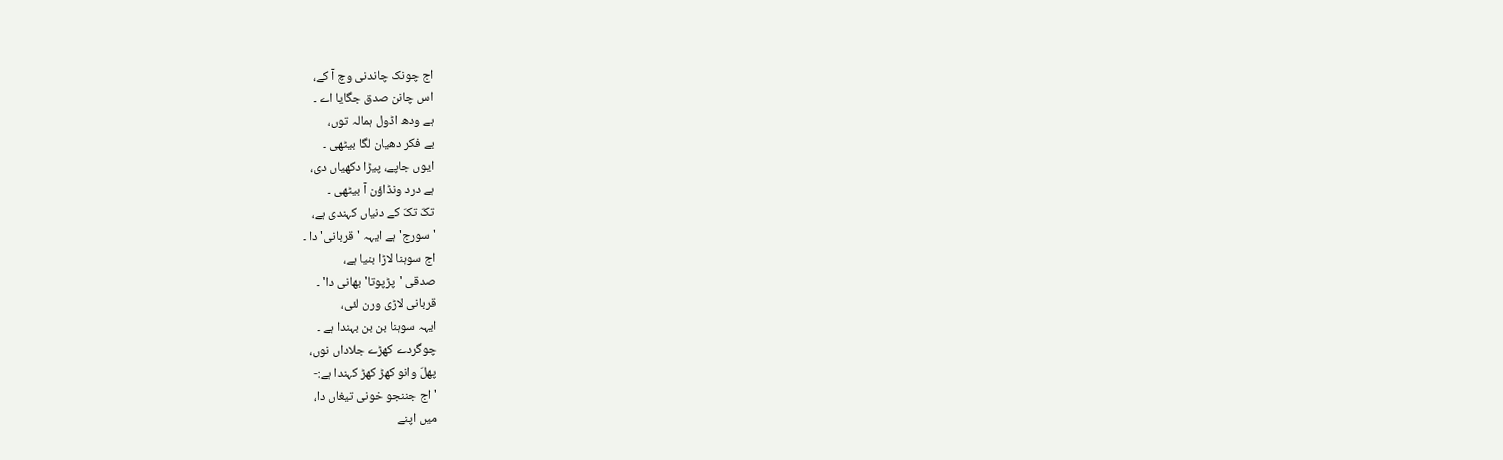اج چونک چاندنی وچ آ کے،
اس چانن صدق جگایا اے ۔
ہے ودھ اڈول ہمالہ توں،
بے فکر دھیان لگا بیٹھی ۔
ایوں جاپے، پیڑا دکھیاں دی،
ہے درد ونڈاؤن آ بیٹھی ۔
تکّ تکّ کے دنیاں کہندی ہے،
'سورج' ہے ایہہ 'قربانی' دا ۔
اج سوہنا لاڑا بنیا ہے،
صدقی 'پڑپوتا' بھانی دا' ۔
قربانی لاڑی ورن لئی،
ایہہ سوہنا بن بن بہندا ہے ۔
چوگردے کھڑے جلاداں نوں،
پھلّ وانو کھڑ کھڑ کہندا ہے:-
'اج جننجو خونی تیغاں دا،
میں اپنے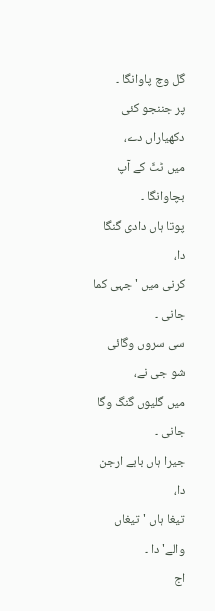گل وچ پاوانگا ۔
پر جننجو کئی دکھیاراں دے،
میں ٹٹّ کے آپ بچاوانگا ۔
پوتا ہاں دادی گنگا دا،
کرنی میں 'جہی کما جانی ۔
سی سروں وگائی شو جی نے،
میں گلیوں گنگ وگا جانی ۔
جیرا ہاں بابے ارجن دا،
تیغا ہاں 'تیغاں والے' دا ۔
اج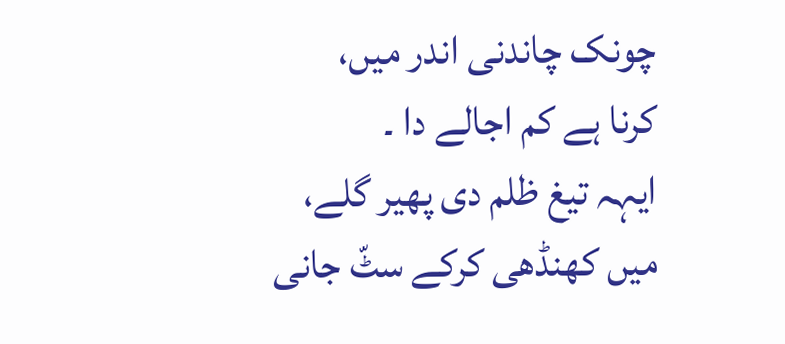چونک چاندنی اندر میں،
کرنا ہے کم اجالے دا ۔
ایہہ تیغ ظلم دی پھیر گلے،
میں کھنڈھی کرکے سٹّ جانی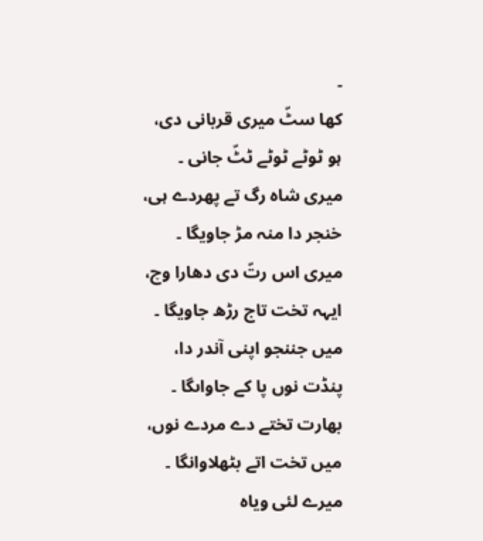۔
کھا سٹّ میری قربانی دی،
ہو ٹوٹے ٹوٹے ٹٹّ جانی ۔
میری شاہ رگ تے پھردے ہی،
خنجر دا منہ مڑ جاویگا ۔
میری اس رتّ دی دھارا وچ،
ایہہ تخت تاج رڑھ جاویگا ۔
میں جننجو اپنی آندر دا،
پنڈت نوں پا کے جاواںگا ۔
بھارت تختے دے مردے نوں،
میں تخت اتے بٹھلاوانگا ۔
میرے لئی ویاہ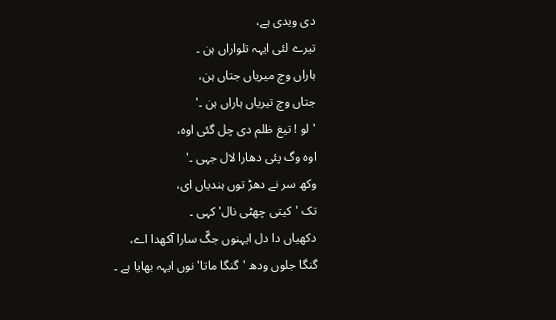دی ویدی ہے،
تیرے لئی ایہہ تلواراں ہن ۔
ہاراں وچ میریاں جتاں ہن،
جتاں وچ تیریاں ہاراں ہن ۔'
'لو ! تیغ ظلم دی چل گئی اوہ،
اوہ وگ پئی دھارا لال جہی ۔'
وکھ سر نے دھڑ توں ہندیاں ای،
تک 'کیتی چھٹی نال' کہی ۔
دکھیاں دا دل ایہنوں جگّ سارا آکھدا اے،
گنگا جلوں ودھ 'گنگا ماتا' نوں ایہہ بھایا ہے ۔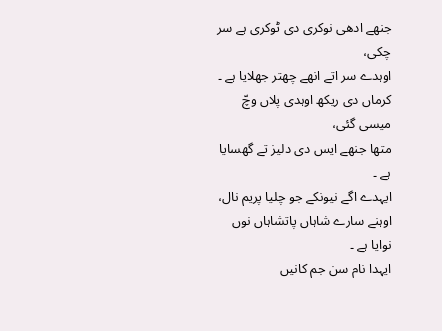جنھے ادھی نوکری دی ٹوکری ہے سر چکی،
اوہدے سر اتے انھے چھتر جھلایا ہے ۔
کرماں دی ریکھ اوہدی پلاں وچّ میسی گئی،
متھا جنھے ایس دی دلیز تے گھسایا ہے ۔
ایہدے اگے نیونکے جو چلیا پریم نال،
اوہنے سارے شاہاں پاتشاہاں نوں نوایا ہے ۔
ایہدا نام سن جم کانیں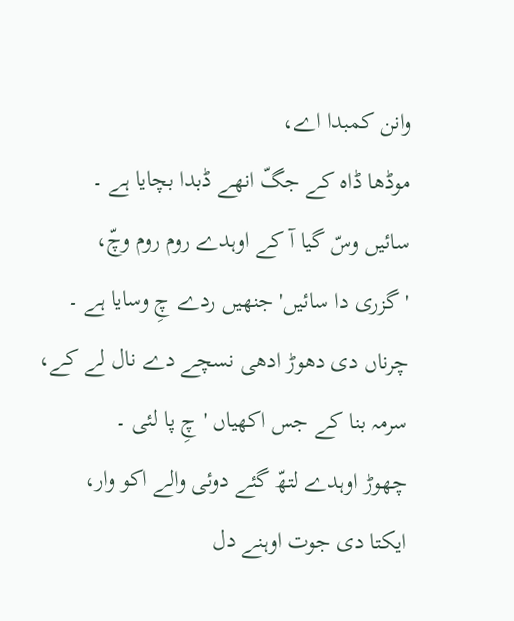وانن کمبدا اے،
موڈھا ڈاہ کے جگّ انھے ڈبدا بچایا ہے ۔
سائیں وسّ گیا آ کے اوہدے روم روم وچّ،
'گزری دا سائیں' جنھیں ردے چِ وسایا ہے ۔
چرناں دی دھوڑ ادھی نسچے دے نال لے کے،
سرمہ بنا کے جس اکھیاں 'چِ پا لئی ۔
چھوڑ اوہدے لتھّ گئے دوئی والے اکو وار،
ایکتا دی جوت اوہنے دل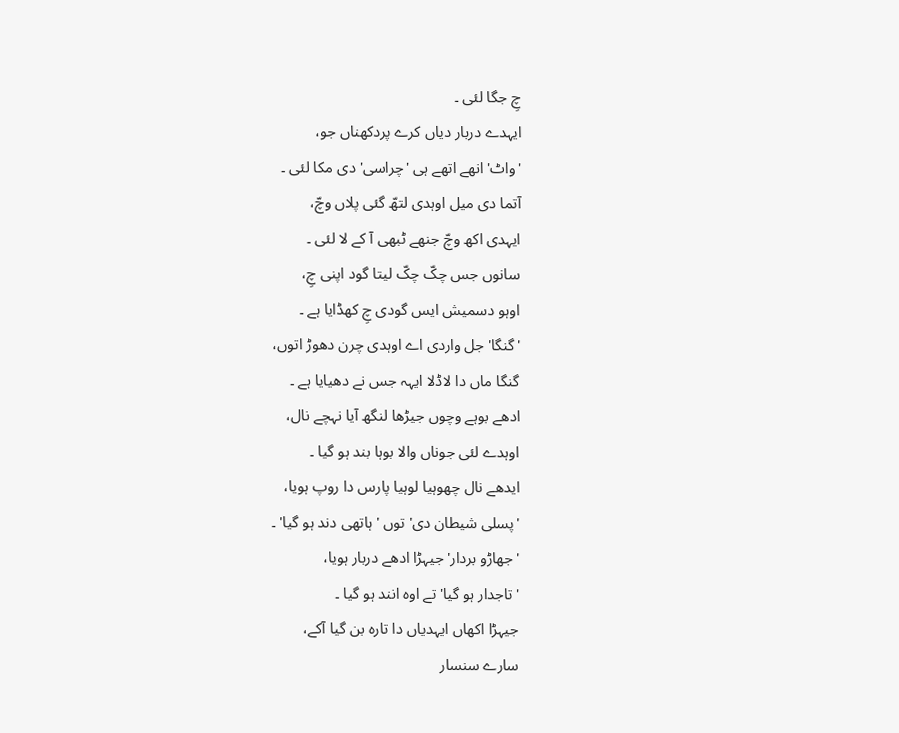چِ جگا لئی ۔
ایہدے دربار دیاں کرے پردکھناں جو،
'واٹ' انھے اتھے ہی 'چراسی' دی مکا لئی ۔
آتما دی میل اوہدی لتھّ گئی پلاں وچّ،
ایہدی اکھ وچّ جنھے ٹبھی آ کے لا لئی ۔
سانوں جس چکّ چکّ لیتا گود اپنی چِ،
اوہو دسمیش ایس گودی چِ کھڈایا ہے ۔
'گنگا' جل واردی اے اوہدی چرن دھوڑ اتوں،
گنگا ماں دا لاڈلا ایہہ جس نے دھیایا ہے ۔
ادھے بوہے وچوں جیڑھا لنگھ آیا نہچے نال،
اوہدے لئی جوناں والا بوہا بند ہو گیا ۔
ایدھے نال چھوہیا لوہیا پارس دا روپ ہویا،
'پسلی شیطان دی' توں 'ہاتھی دند ہو گیا' ۔
'جھاڑو بردار' جیہڑا ادھے دربار ہویا،
'تاجدار ہو گیا' تے اوہ انند ہو گیا ۔
جیہڑا اکھاں ایہدیاں دا تارہ بن گیا آکے،
سارے سنسار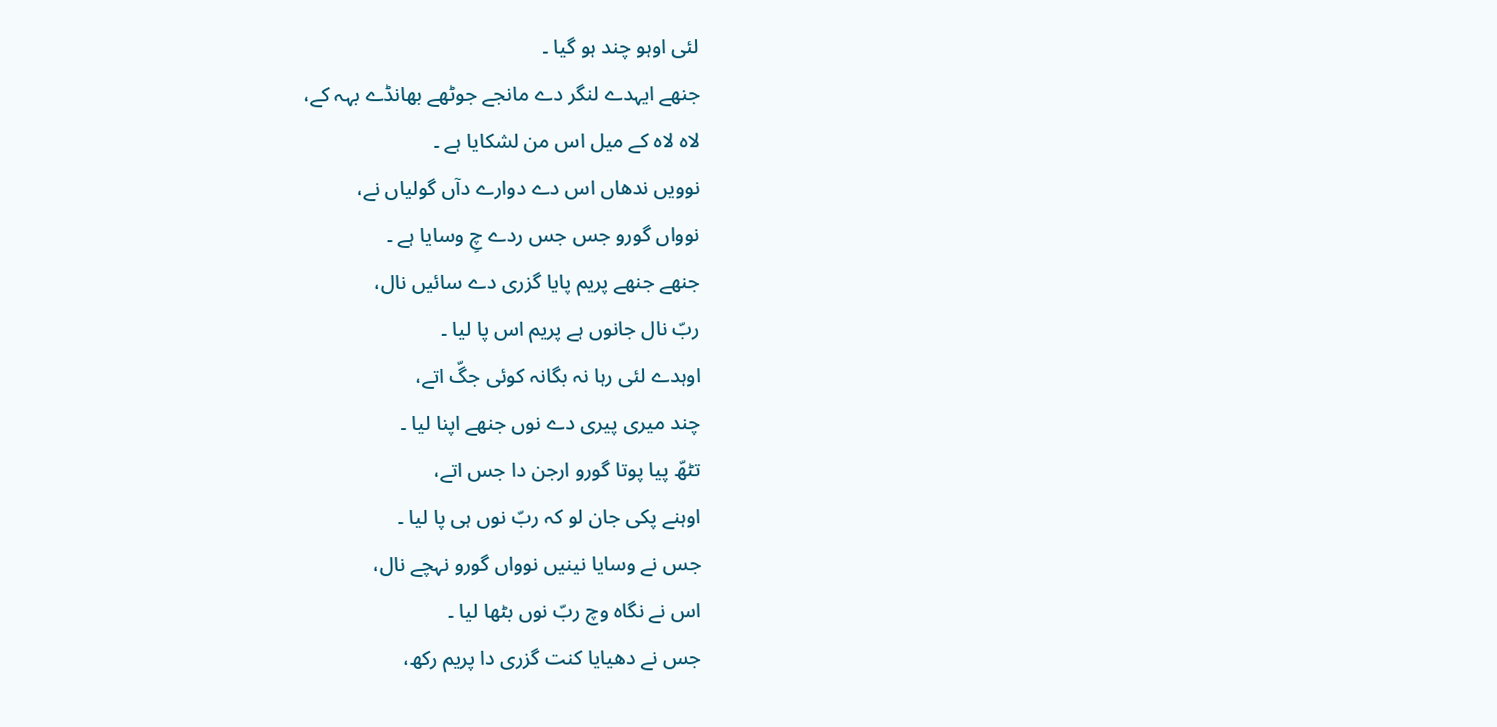لئی اوہو چند ہو گیا ۔
جنھے ایہدے لنگر دے مانجے جوٹھے بھانڈے بہہ کے،
لاہ لاہ کے میل اس من لشکایا ہے ۔
نوویں ندھاں اس دے دوارے دآں گولیاں نے،
نوواں گورو جس جس ردے چِ وسایا ہے ۔
جنھے جنھے پریم پایا گزری دے سائیں نال،
ربّ نال جانوں ہے پریم اس پا لیا ۔
اوہدے لئی رہا نہ بگانہ کوئی جگّ اتے،
چند میری پیری دے نوں جنھے اپنا لیا ۔
تٹھّ پیا پوتا گورو ارجن دا جس اتے،
اوہنے پکی جان لو کہ ربّ نوں ہی پا لیا ۔
جس نے وسایا نینیں نوواں گورو نہچے نال،
اس نے نگاہ وچ ربّ نوں بٹھا لیا ۔
جس نے دھیایا کنت گزری دا پریم رکھ،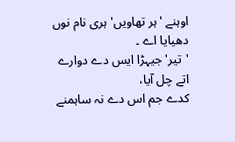اوہنے 'ہر تھاویں' ہری نام نوں دھیایا اے ۔
'تیر' جیہڑا ایس دے دوارے اتے چل آیا،
کدے جم اس دے نہ ساہمنے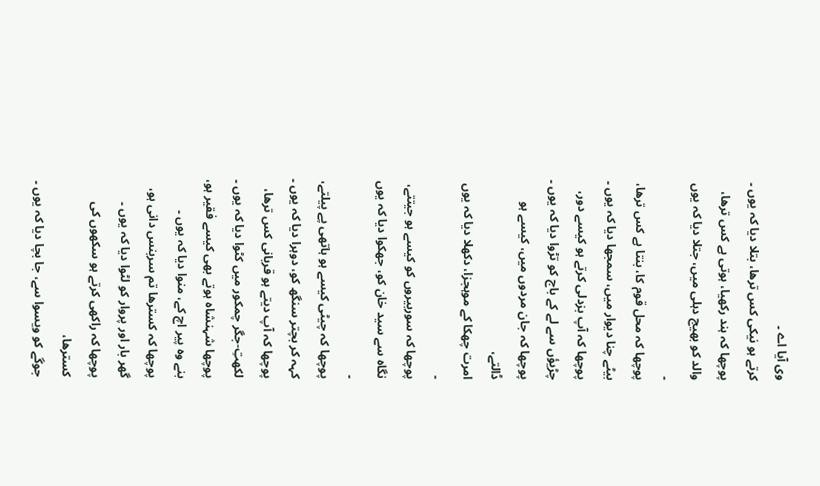وی آیا اے ۔
کرتے ہو نیکی کس ترھا، بتلا دیا کہ یوں ۔
پوچھا کہ ہند رکھیا، ہوتی ہے کس ترھا،
والد کو بھیج دہلی میں، جتلا دیا کہ یوں ۔
پوچھا کہ محل قوم کا، بنتا ہے کس ترھا،
بیٹے چنا دیوار میں، سمجھا دیا کہ یوں ۔
پوچھا کہ آپ بزدلی کرتے ہو کیسے دور،
چڑیؤں سے لے کے باج کو تڑوا دیا کہ یوں ۔
پوچھا کہ جان مردوں میں، کیسے ہو ڈالتے،
امرت چھکا کے موہجزا، دکھلا دیا کہ یوں ۔
پوچھا کہ سوربیروں کو کیسے ہو جیتتے،
نگاہ سے سید خان کو، جھکوا دیا کہ یوں ۔
پوچھا کہ چیٹی کیسے ہو ہاتھی پے پیلتے،
کہہ کر بچتر سنگھ کو، دوہرا دیا کہ یوں ۔
پوچھا کہ آپ دیتے ہو قربانی کس ترھا،
لکھتِ-جگر چمکور میں کٹوا دیا کہ یوں ۔
پوچھا شہنشاہ ہوتے بھی کیسے فقیر ہو،
بنے وہ پیر اچ کے، منوا دیا کہ یوں ۔
پوچھا کہ کسترھا تم سربنس دانی ہو،
گھر بار اور پروار کو لٹوا دیا کہ یوں ۔
پوچھا کہ راکھی کرتے ہو سکھوں کی کسترھا،
جوگے کو ویسوا سے، جا بچا دیا کہ یوں ۔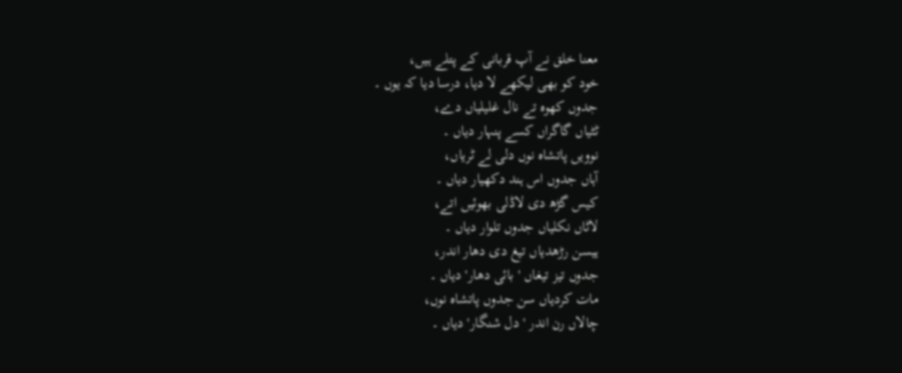معنا خلق نے آپ قربانی کے پتلے ہیں،
خود کو بھی لیکھے لا دیا، درسا دیا کہ یوں ۔
جدوں کھوہ تے نال غلیلیاں دے،
ٹٹیاں گاگراں کسے پنہار دیاں ۔
نوویں پاتشاہ نوں دلی لے ٹریاں،
آہاں جدوں اس ہند دکھیار دیاں ۔
کیس گڑھ دی لاڈلی بھوئیں اتے،
لاٹاں نکلیاں جدوں تلوار دیاں ۔
ہیسن رڑھدیاں تیغ دی دھار اندر،
جدوں تیز تیغاں 'بائی دھار' دیاں ۔
مات کردیاں سن جدوں پاتشاہ نوں،
چالاں رن اندر 'دل شنگار' دیاں ۔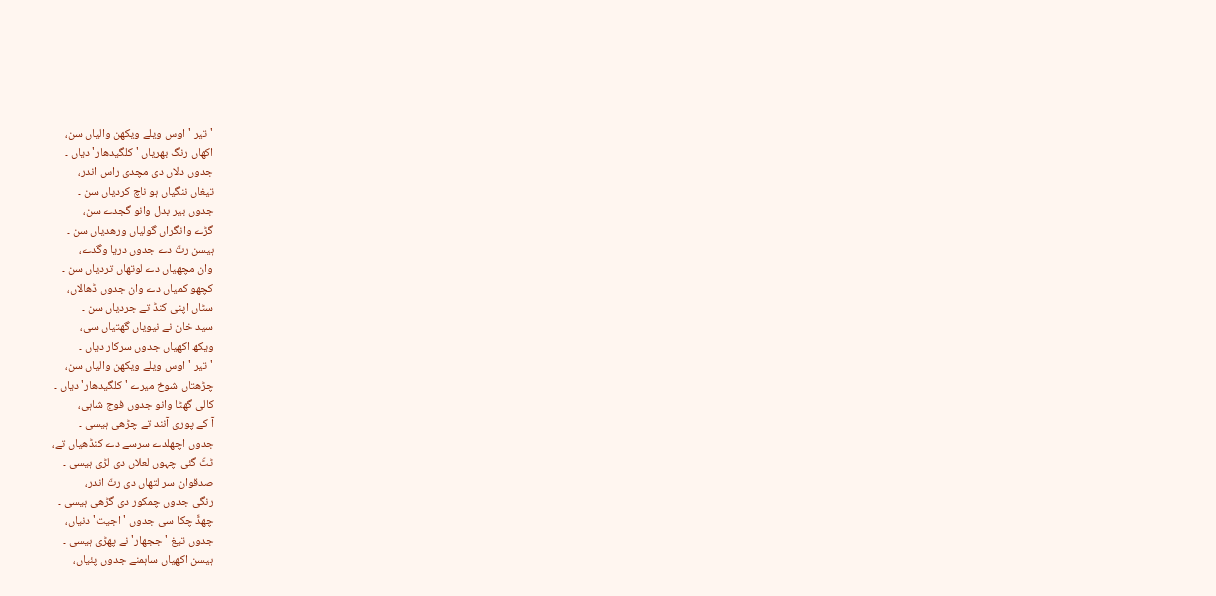'تیر ' اوس ویلے ویکھن والیاں سن،
اکھاں رنگ بھریاں 'کلگیدھار' دیاں ۔
جدوں دلاں دی مچدی راس اندر،
تیغاں ننگیاں ہو ناچ کردیاں سن ۔
جدوں بیر بدل وانو گجدے سن،
گڑے وانگراں گولیاں ورھدیاں سن ۔
ہیسن رتّ دے جدوں دریا وگدے،
وان مچھیاں دے لوتھاں تردیاں سن ۔
کچھو کمیاں دے وان جدوں ڈھالاں،
سٹاں اپنی کنڈ تے جردیاں سن ۔
سید خان نے نیویاں گھتیاں سی،
ویکھ اکھیاں جدوں سرکار دیاں ۔
'تیر ' اوس ویلے ویکھن والیاں سن،
چڑھتاں شوخ میرے 'کلگیدھار' دیاں ۔
کالی گھٹا وانو جدوں فوج شاہی،
آ کے پوری آنند تے چڑھی ہیسی ۔
جدوں اچھلدے سرسے دے کنڈھیاں تے،
ٹٹّ گئی چہوں لعلاں دی لڑی ہیسی ۔
صدقوان سر لتھاں دی رتّ اندر،
رنگی جدوں چمکور دی گڑھی ہیسی ۔
چھڈّ چکا سی جدوں 'اجیت' دنیاں،
جدوں تیغ 'ججھار' نے پھڑی ہیسی ۔
ہیسن اکھیاں ساہمنے جدوں پئیاں،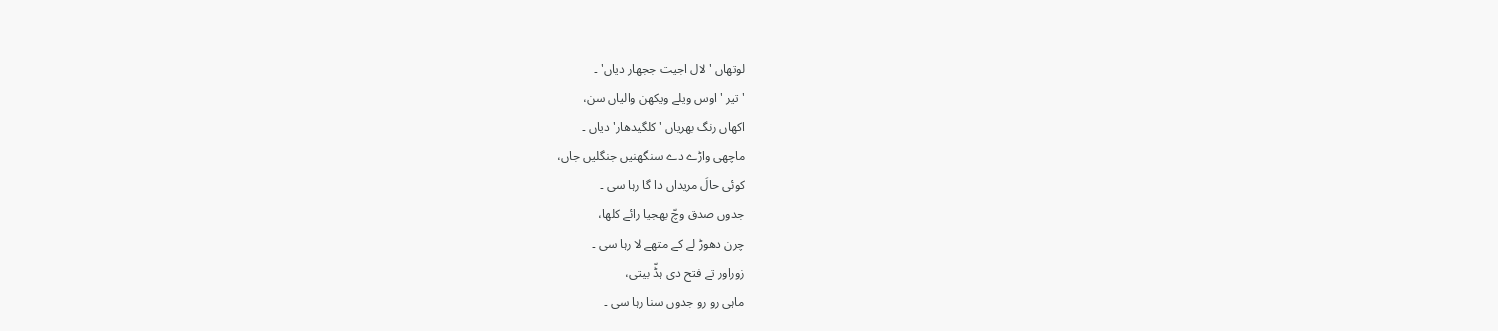لوتھاں 'لال اجیت ججھار دیاں' ۔
'تیر ' اوس ویلے ویکھن والیاں سن،
اکھاں رنگ بھریاں 'کلگیدھار' دیاں ۔
ماچھی واڑے دے سنگھنیں جنگلیں جاں،
کوئی حالَ مریداں دا گا رہا سی ۔
جدوں صدق وچّ بھجیا رائے کلھا،
چرن دھوڑ لے کے متھے لا رہا سی ۔
زوراور تے فتح دی ہڈّ بیتی،
ماہی رو رو جدوں سنا رہا سی ۔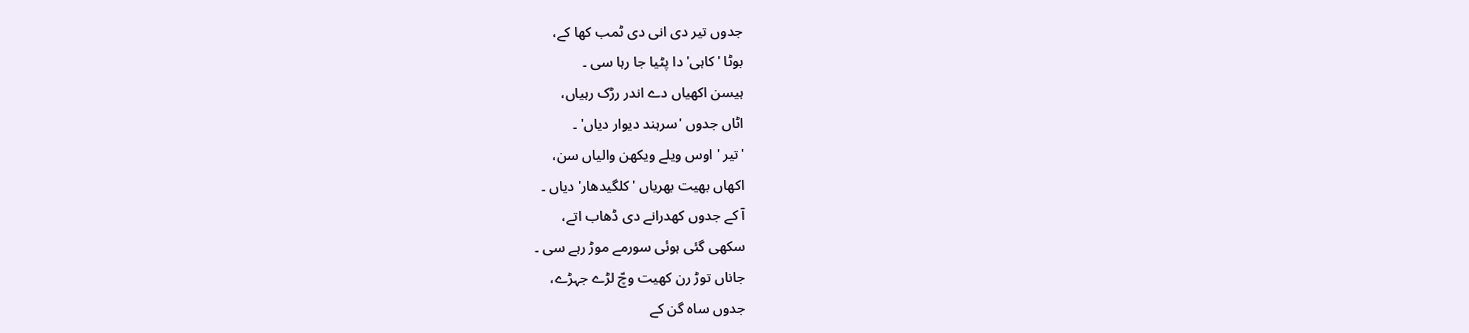جدوں تیر دی انی دی ٹمب کھا کے،
بوٹا 'کاہی' دا پٹیا جا رہا سی ۔
ہیسن اکھیاں دے اندر رڑک رہیاں،
اٹاں جدوں 'سرہند دیوار دیاں' ۔
'تیر ' اوس ویلے ویکھن والیاں سن،
اکھاں بھیت بھریاں 'کلگیدھار' دیاں ۔
آ کے جدوں کھدرانے دی ڈھاب اتے،
سکھی گئی ہوئی سورمے موڑ رہے سی ۔
جاناں توڑ رن کھیت وچّ لڑے جہڑے،
جدوں ساہ گن کے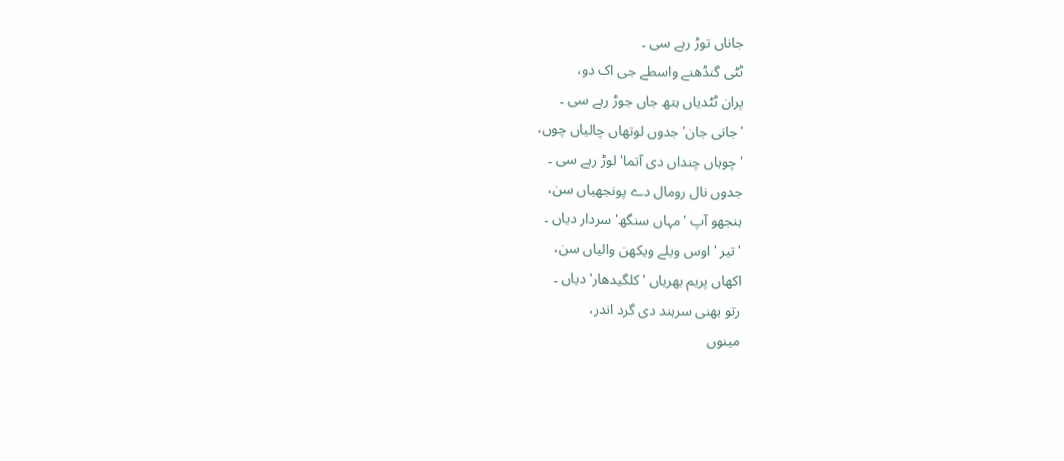جاناں توڑ رہے سی ۔
ٹٹی گنڈھنے واسطے جی اک دو،
پران ٹٹدیاں ہتھ جاں جوڑ رہے سی ۔
'جانی جان' جدوں لوتھاں چالیاں چوں،
'چوہاں چنداں دی آتما' لوڑ رہے سی ۔
جدوں نال رومال دے پونجھیاں سن،
ہنجھو آپ 'مہاں سنگھ' سردار دیاں ۔
'تیر ' اوس ویلے ویکھن والیاں سن،
اکھاں پریم بھریاں 'کلگیدھار' دیاں ۔
رتو بھنی سرہند دی گرد اندر،
مینوں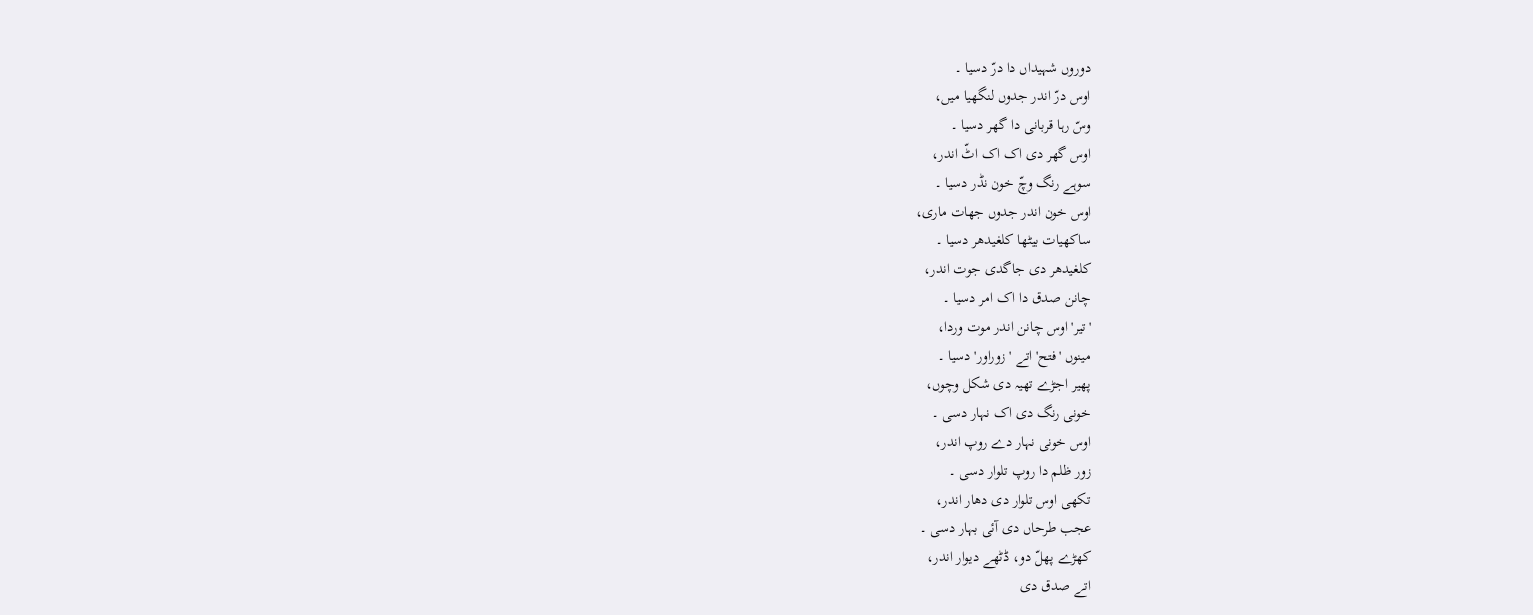دوروں شہیداں دا درّ دسیا ۔
اوس درّ اندر جدوں لنگھیا میں،
وسّ رہا قربانی دا گھر دسیا ۔
اوس گھر دی اک اک اٹّ اندر،
سوہے رنگ وچّ خون نڈر دسیا ۔
اوس خون اندر جدوں جھات ماری،
ساکھیات بیٹھا کلغیدھر دسیا ۔
کلغیدھر دی جاگدی جوت اندر،
چانن صدق دا اک امر دسیا ۔
'تیر' اوس چانن اندر موت وردا،
مینوں 'فتح' اتے 'زوراور' دسیا ۔
پھیر اجڑے تھیہ دی شکل وچوں،
خونی رنگ دی اک نہار دسی ۔
اوس خونی نہار دے روپ اندر،
زور ظلم دا روپ تلوار دسی ۔
تکھی اوس تلوار دی دھار اندر،
عجب طرحاں دی آئی بہار دسی ۔
کھڑے پھلّ دو، ڈٹھے دیوار اندر،
اتے صدق دی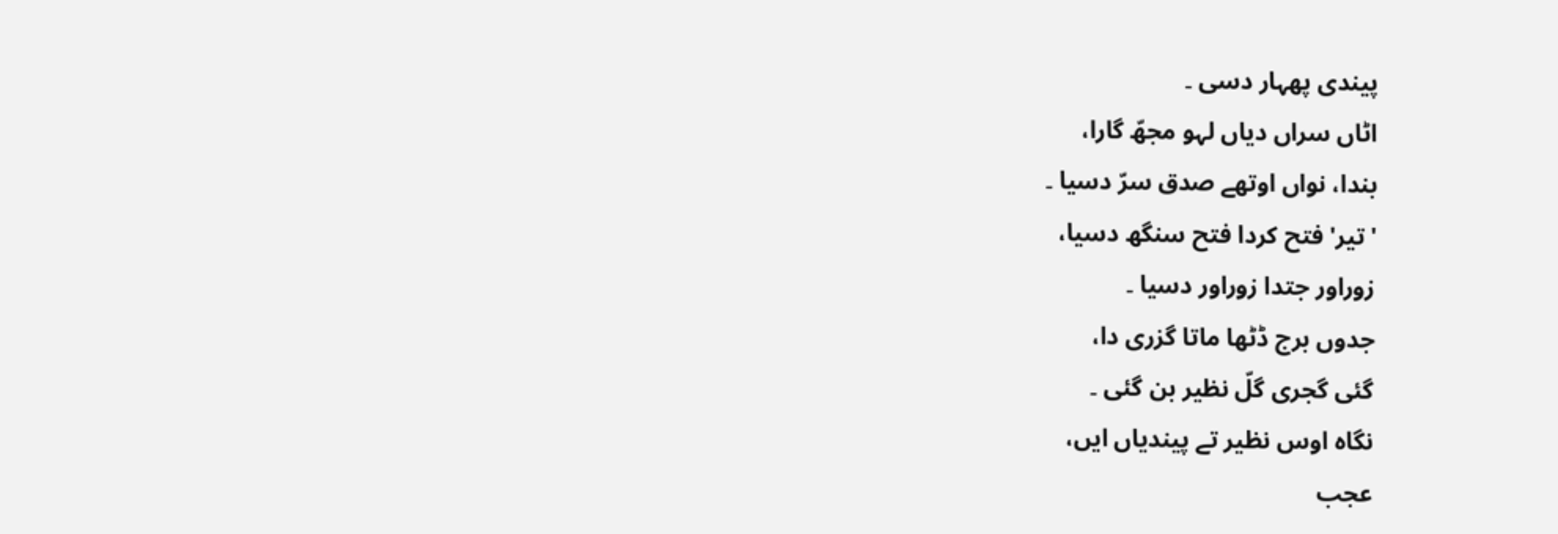پیندی پھہار دسی ۔
اٹاں سراں دیاں لہو مجھّ گارا،
بندا، نواں اوتھے صدق سرّ دسیا ۔
'تیر' فتح کردا فتح سنگھ دسیا،
زوراور جتدا زوراور دسیا ۔
جدوں برج ڈٹھا ماتا گزری دا،
گئی گجری گلّ نظیر بن گئی ۔
نگاہ اوس نظیر تے پیندیاں ایں،
عجب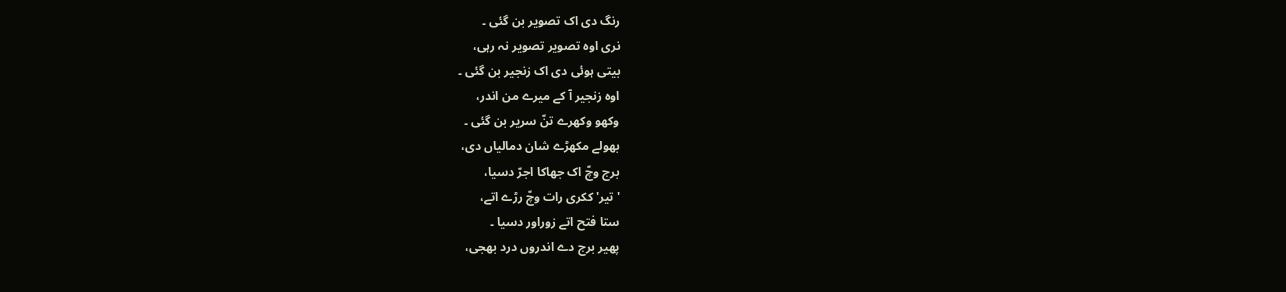رنگ دی اک تصویر بن گئی ۔
نری اوہ تصویر تصویر نہ رہی،
بیتی ہوئی دی اک زنجیر بن گئی ۔
اوہ زنجیر آ کے میرے من اندر،
وکھو وکھرے تنّ سریر بن گئی ۔
بھولے مکھڑے شان دمالیاں دی،
برج وچّ اک جھاکا اجرّ دسیا،
'تیر' ککری رات وچّ رڑے اتے،
ستا فتح اتے زوراور دسیا ۔
پھیر برج دے اندروں درد بھجی،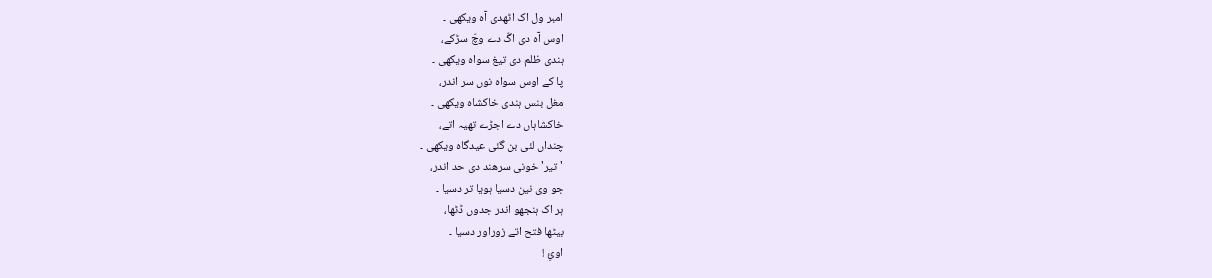امبر ول اک اٹھدی آہ ویکھی ۔
اوس آہ دی اگّ دے وچّ سڑکے،
ہندی ظلم دی تیغ سواہ ویکھی ۔
پا کے اوس سواہ نوں سر اندر،
مغل بنس ہندی خاکشاہ ویکھی ۔
خاکشاہاں دے اجڑے تھیہ اتے،
چنداں لئی بن گئی عیدگاہ ویکھی ۔
'تیر' خونی سرھند دی حد اندر،
جو وی نین دسیا ہویا تر دسیا ۔
ہر اک ہنجھو اندر جدوں ڈٹھا،
بیٹھا فتح اتے زوراور دسیا ۔
اوئِ !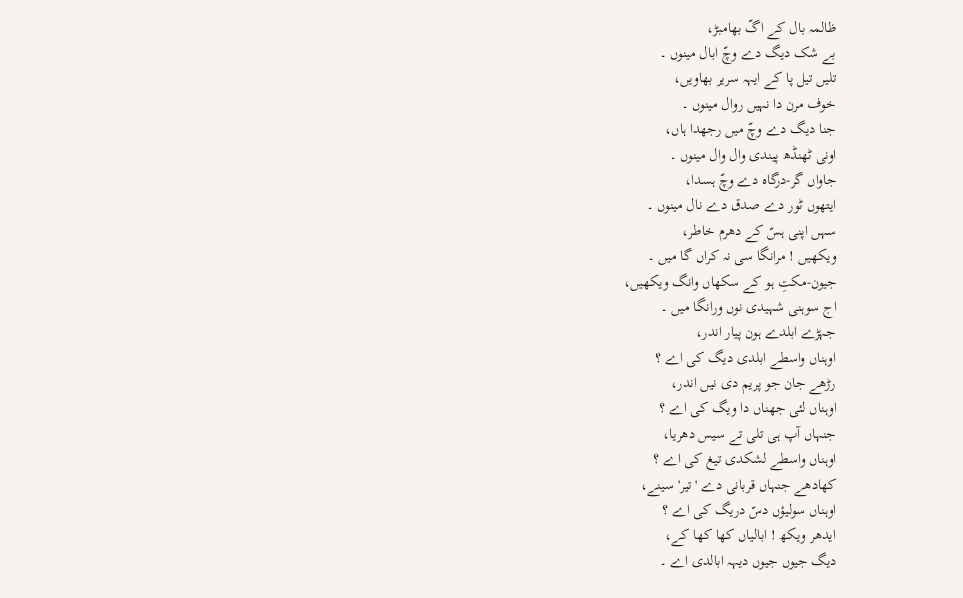ظالمہ بال کے اگّ بھامبڑ،
بے شک دیگ دے وچّ ابال مینوں ۔
تلیں تیل پا کے ایہہ سریر بھاویں،
خوف مرن دا نہیں روال مینوں ۔
جنا دیگ دے وچّ میں رجھدا ہاں،
اونی ٹھنڈھ پیندی وال وال مینوں ۔
جاواں گر-درگاہ دے وچّ ہسدا،
ایتھوں ٹور دے صدق دے نال مینوں ۔
سہں اپنی ہسّ کے دھرم خاطر،
ویکھیں ! مرانگا سی نہ کراں گا میں ۔
جیون-مکتِ ہو کے سکھاں وانگ ویکھیں،
اج سوہنی شہیدی نوں ورانگا میں ۔
جہڑے ابلدے ہون پیار اندر،
اوہناں واسطے ابلدی دیگ کی اے ؟
رڑھے جان جو پریم دی نیں اندر،
اوہناں لئی جھناں دا ویگ کی اے ؟
جنہاں آپ ہی تلی تے سیس دھریا،
اوہناں واسطے لشکدی تیغ کی اے ؟
کھادھے جنہاں قربانی دے 'تیر' سینے،
اوہناں سولیؤں دسّ دریگ کی اے ؟
ایدھر ویکھ ! ابالیاں کھا کھا کے،
دیگ جیوں جیوں دیہہ ابالدی اے ۔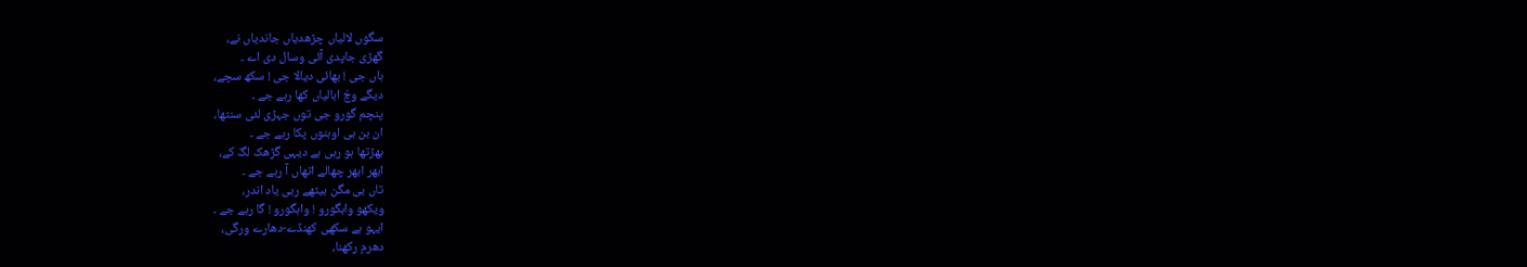سگوں لالیاں چڑھدیاں جاندیاں نے،
گھڑی جاپدی آئی وسال دی اے ۔
ہاں جی ! بھائی دیالا جی ! سکھ سچے،
دیگے وچّ ابالیاں کھا رہے جے ۔
پنچم گورو جی توں جہڑی لئی سنتھا،
ان بن ہی اوہنوں پکا رہے جے ۔
بھڑتھا ہو رہی ہے دیہی گڑھک لگّ کے،
ابھر ابھر چھالے اتھاں آ رہے جے ۔
تاں بی مگن بیٹھے ربی یاد اندر،
ویکھو واہگورو ! واہگورو ! گا رہے جے ۔
ایہو ہے سکھی کھنڈے-دھارے ورگی،
دھرم رکھنا،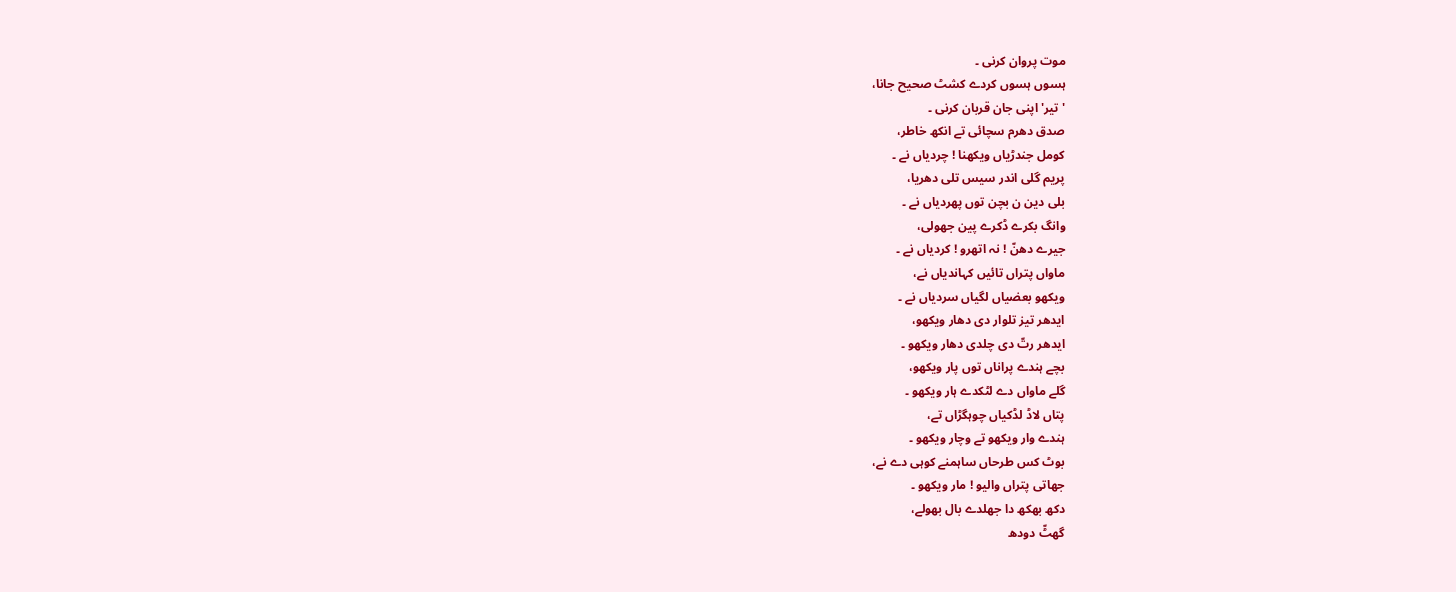موت پروان کرنی ۔
ہسوں ہسوں کردے کشٹ صحیح جانا،
'تیر' اپنی جان قربان کرنی ۔
صدق دھرم سچائی تے انکھ خاطر،
کومل جندڑیاں ویکھنا ! چردیاں نے ۔
پریم گلی اندر سیس تلی دھریا،
بلی دین ن بچن توں پھردیاں نے ۔
وانگ بکرے ڈکرے پین جھولی،
جیرے دھنّ ! نہ اتھرو ! کردیاں نے ۔
ماواں پتراں تائیں کہاندیاں نے،
ویکھو بعضیاں لگیاں سردیاں نے ۔
ایدھر تیز تلوار دی دھار ویکھو،
ایدھر رتّ دی چلدی دھار ویکھو ۔
بچے ہندے پراناں توں پار ویکھو،
گلے ماواں دے لٹکدے ہار ویکھو ۔
پتاں لاڈ لڈکیاں چوہگڑاں تے،
ہندے وار ویکھو تے وچار ویکھو ۔
بوٹ کس طرحاں ساہمنے کوہی دے نے،
جھاتی پتراں والیو ! مار ویکھو ۔
دکھ بھکھ دا جھلدے بال بھولے،
گھٹّ دودھ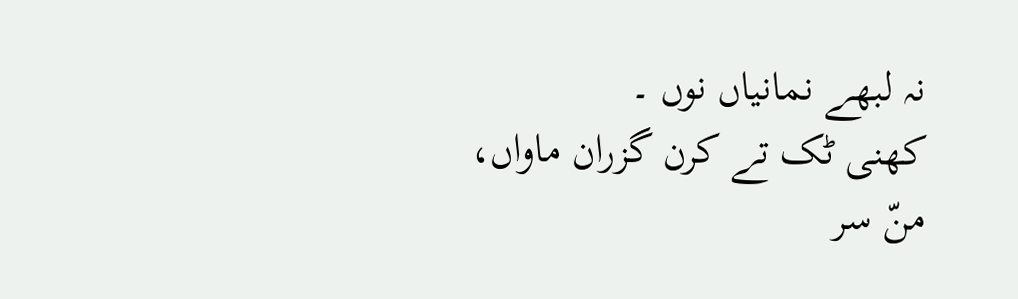نہ لبھے نمانیاں نوں ۔
کھنی ٹک تے کرن گزران ماواں،
منّ سر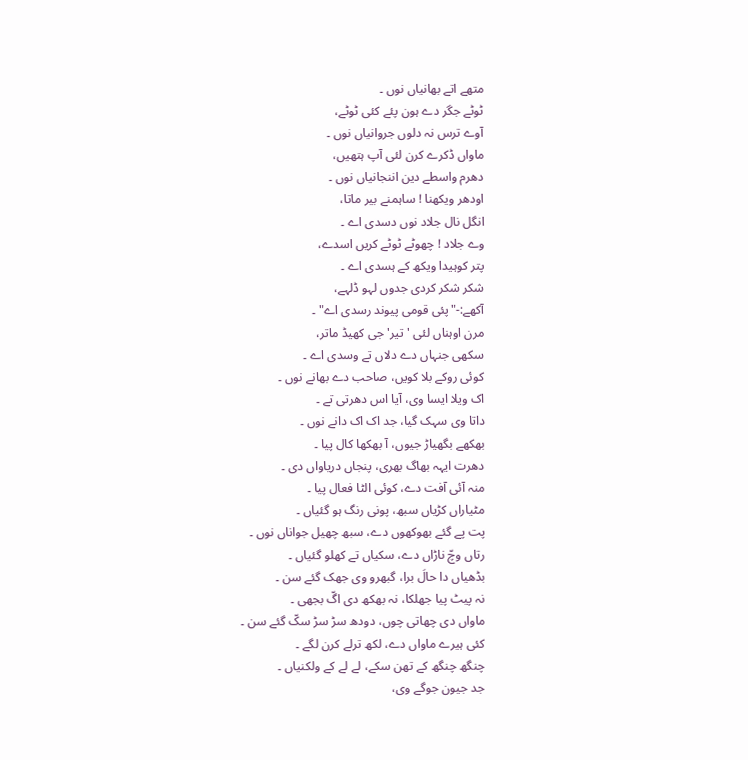متھے اتے بھانیاں نوں ۔
ٹوٹے جگر دے ہون پئے کئی ٹوٹے،
آوے ترس نہ دلوں جروانیاں نوں ۔
ماواں ڈکرے کرن لئی آپ ہتھیں،
دھرم واسطے دین اننجانیاں نوں ۔
اودھر ویکھنا ! ساہمنے بیر ماتا،
انگل نال جلاد نوں دسدی اے ۔
وے جلاد ! چھوٹے ٹوٹے کریں اسدے،
پتر کوہیدا ویکھ کے ہسدی اے ۔
شکر شکر کردی جدوں لہو ڈلہے،
آکھے:-"پئی قومی پیوند رسدی اے" ۔
مرن اوہناں لئی 'تیر' جی کھیڈ ماتر،
سکھی جنہاں دے دلاں تے وسدی اے ۔
کوئی روکے بلا کویں، صاحب دے بھانے نوں ۔
اک ویلا ایسا وی، آیا اس دھرتی تے ۔
داتا وی سہک گیا، جد اک اک دانے نوں ۔
بھکھے بگھیاڑ جیوں، آ بھکھا کال پیا ۔
دھرت ایہہ بھاگ بھری، پنجاں دریاواں دی ۔
منہ آئی آفت دے، کوئی الٹا فعال پیا ۔
مٹیاراں کڑیاں سبھ، پونی رنگ ہو گئیاں ۔
پت پے گئے بھوکھوں دے، سبھ چھیل جواناں نوں ۔
رتاں وچّ ناڑاں دے، سکیاں تے کھلو گئیاں ۔
بڈھیاں دا حالَ برا، گبھرو وی جھک گئے سن ۔
نہ پیٹ پیا جھلکا، نہ بھکھ دی اگّ بجھی ۔
ماواں دی چھاتی چوں، دودھ سڑ سڑ سکّ گئے سن ۔
کئی ہیرے ماواں دے، لکھ ترلے کرن لگے ۔
چنگھ چنگھ کے تھن سکے، لے لے کے ولکنیاں ۔
جد جیون جوگے وی،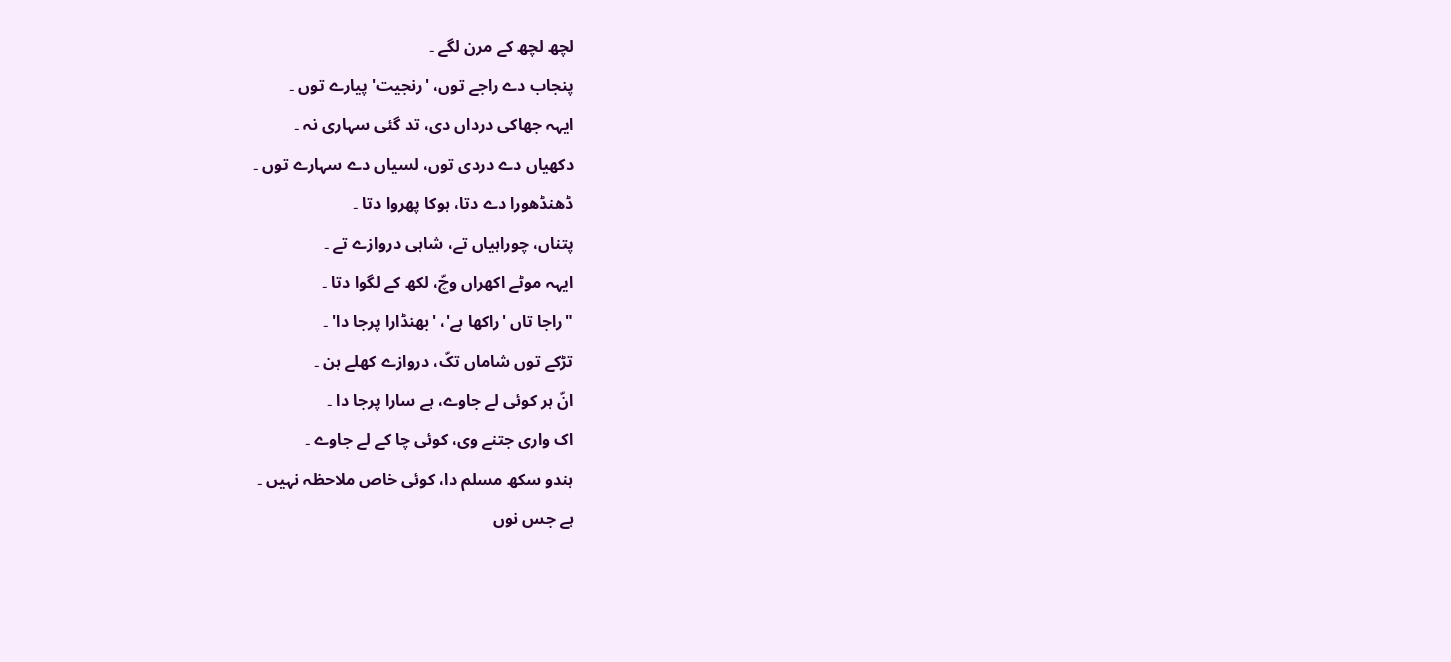لچھ لچھ کے مرن لگے ۔
پنجاب دے راجے توں، 'رنجیت' پیارے توں ۔
ایہہ جھاکی درداں دی، تد گئی سہاری نہ ۔
دکھیاں دے دردی توں، لسیاں دے سہارے توں ۔
ڈھنڈھورا دے دتا، ہوکا پھروا دتا ۔
پتناں، چوراہیاں تے، شاہی دروازے تے ۔
ایہہ موٹے اکھراں وچّ، لکھ کے لگوا دتا ۔
"راجا تاں 'راکھا ہے'، 'بھنڈارا پرجا دا' ۔
تڑکے توں شاماں تکّ، دروازے کھلے ہن ۔
انّ ہر کوئی لے جاوے، ہے سارا پرجا دا ۔
اک واری جتنے وی، کوئی چا کے لے جاوے ۔
ہندو سکھ مسلم دا، کوئی خاص ملاحظہ نہیں ۔
ہے جس نوں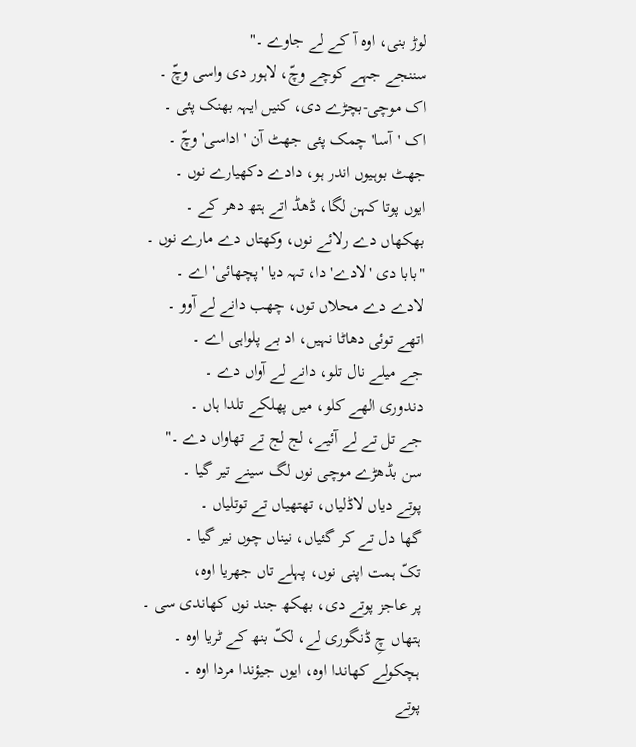لوڑ بنی، اوہ آ کے لے جاوے ۔"
سننجے جہے کوچے وچّ، لاہور دی واسی وچّ ۔
اک موچی-بچڑے دی، کنیں ایہہ بھنک پئی ۔
اک 'آسا' چمک پئی جھٹ آن 'اداسی' وچّ ۔
جھٹ بوہیوں اندر ہو، دادے دکھیارے نوں ۔
ایوں پوتا کہن لگا، ڈھڈ اتے ہتھ دھر کے ۔
بھکھاں دے رلائے نوں، وکھتاں دے مارے نوں ۔
"بابا دی 'لادے' دا، تہہ دیا 'پچھائی' اے ۔
لادے دے محلاں توں، چھب دانے لے آوو ۔
اتھے توئی دھاٹا نہیں، اد بے پلواہی اے ۔
جے میلے نال تلو، دانے لے آواں دے ۔
دندوری الھے کلو، میں پھلکے تلدا ہاں ۔
جے تل تے لے آئیے، لج لج تے تھاواں دے ۔"
سن بڈھڑے موچی نوں لگ سینے تیر گیا ۔
پوتے دیاں لاڈلیاں، تھتھیاں تے توتلیاں ۔
گھا دل تے کر گئیاں، نیناں چوں نیر گیا ۔
تکّ ہمت اپنی نوں، پہلے تاں جھریا اوہ،
پر عاجز پوتے دی، بھکھ جند نوں کھاندی سی ۔
ہتھاں چِ ڈنگوری لے، لکّ بنھ کے ٹریا اوہ ۔
ہچکولے کھاندا اوہ، ایوں جیؤندا مردا اوہ ۔
پوتے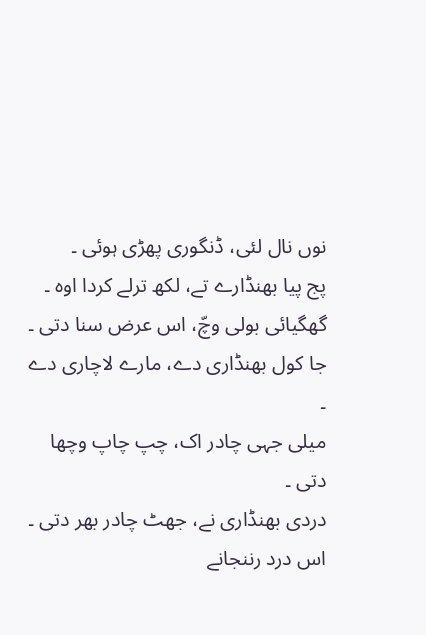نوں نال لئی، ڈنگوری پھڑی ہوئی ۔
پج پیا بھنڈارے تے، لکھ ترلے کردا اوہ ۔
گھگیائی بولی وچّ، اس عرض سنا دتی ۔
جا کول بھنڈاری دے، مارے لاچاری دے ۔
میلی جہی چادر اک، چپ چاپ وچھا دتی ۔
دردی بھنڈاری نے، جھٹ چادر بھر دتی ۔
اس درد رننجانے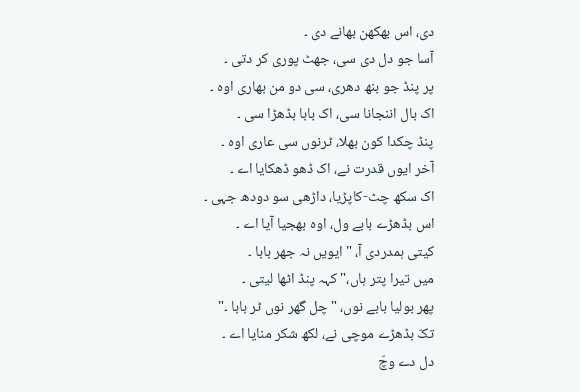دی، اس بھکھن بھانے دی ۔
آسا جو دل دی سی، جھٹ پوری کر دتی ۔
پر پنڈ جو بنھ دھری، سی دو من بھاری اوہ ۔
اک بال اننجانا سی، اک بابا بڈھڑا سی ۔
پنڈ چکدا کون بھلا، ٹرنوں سی عاری اوہ ۔
آخر ایوں قدرت نے، اک ڈھو ڈھکایا اے ۔
اک سکھ چٹ-کاپڑیا، داڑھی سو دودھ جہی ۔
اس بڈھڑے بابے ول، اوہ بھجیا آیا اے ۔
کیتی ہمدردی آ، "ایویں نہ جھر بابا ۔
میں تیرا پتر ہاں،" کہہ پنڈ اٹھا لیتی ۔
پھر بولیا بابے نوں، "چل گھر نوں ٹر بابا ۔"
تکّ بڈھڑے موچی نے، لکھ شکر منایا اے ۔
دل دے وچّ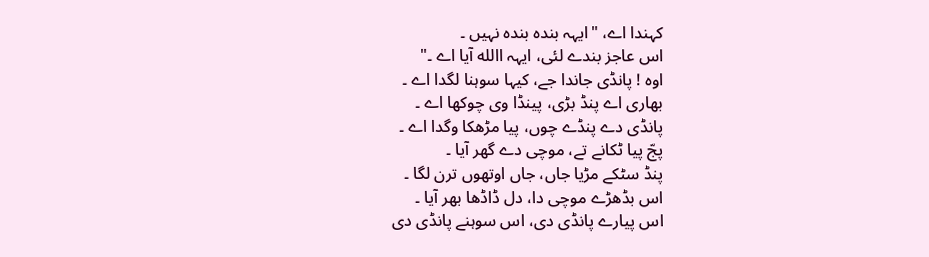کہندا اے، "ایہہ بندہ بندہ نہیں ۔
اس عاجز بندے لئی، ایہہ االله آیا اے ۔"
اوہ ! پانڈی جاندا جے، کیہا سوہنا لگدا اے ۔
بھاری اے پنڈ بڑی، پینڈا وی چوکھا اے ۔
پانڈی دے پنڈے چوں، پیا مڑھکا وگدا اے ۔
پجّ پیا ٹکانے تے، موچی دے گھر آیا ۔
پنڈ سٹکے مڑیا جاں، جاں اوتھوں ترن لگا ۔
اس بڈھڑے موچی دا، دل ڈاڈھا بھر آیا ۔
اس پیارے پانڈی دی، اس سوہنے پانڈی دی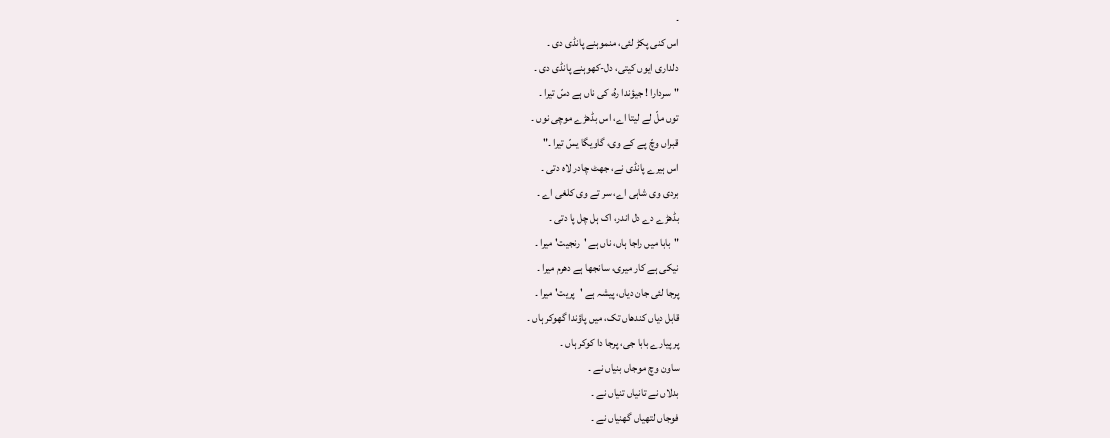۔
اس کنی پکڑ لئی، منموہنے پانڈی دی ۔
دلداری ایوں کیتی، دل-کھوہنے پانڈی دی ۔
"سردارا ! جیؤندا رہُ، کی ناں ہے دسّ تیرا ۔
توں ملّ لے لیتا اے، اس بڈھڑے موچی نوں ۔
قبراں وچّ پے کے وی، گاویگا یسّ تیرا ۔"
اس ہیرے پانڈی نے، جھٹ چادر لاہ دتی ۔
بردی وی شاہی اے، سر تے وی کلغی اے ۔
بڈھڑے دے دل اندر، اک ہل چل پا دتی ۔
"بابا میں راجا ہاں، ناں ہے 'رنجیت' میرا ۔
نیکی ہے کار میری، سانجھا ہے دھرم میرا ۔
پرجا لئی جان دیاں، پیشہ ہے 'پریت' میرا ۔
قابل دیاں کندھاں تک، میں پاؤندا گھوکر ہاں ۔
پر پیارے بابا جی، پرجا دا کوکر ہاں ۔
ساون وچ موجاں بنیاں نے ۔
بدلاں نے تانیاں تنیاں نے ۔
فوجاں لتھیاں گھنیاں نے ۔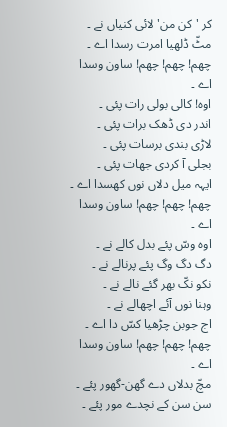کر 'کن من' لائی کنیاں نے ۔
مٹّ ڈلھیا امرت رسدا اے ۔
چھم! چھم! چھم! ساون وسدا اے ۔
اوہ! کالی بولی رات پئی ۔
اندر دی ڈھک برات پئی ۔
لاڑی بندی برسات پئی ۔
بجلی آ کردی جھات پئی ۔
ایہہ میل دلاں نوں کھسدا اے ۔
چھم! چھم! چھم! ساون وسدا اے ۔
اوہ وسّ پئے بدل کالے نے ۔
دگ دگ وگ پئے پرنالے نے ۔
نکو نکّ بھر گئے نالے نے ۔
وہنا نوں آئے اچھالے نے ۔
اج جوبن چڑھیا کسّ دا اے ۔
چھم! چھم! چھم! ساون وسدا اے ۔
مچّ بدلاں دے گھن-گھور پئے ۔
سن سن کے نچدے مور پئے ۔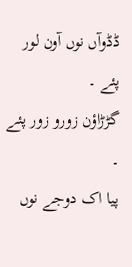ڈڈوآں نوں آون لور پئے ۔
گڑڑاؤن زورو زور پئے ۔
پیا اک دوجے نوں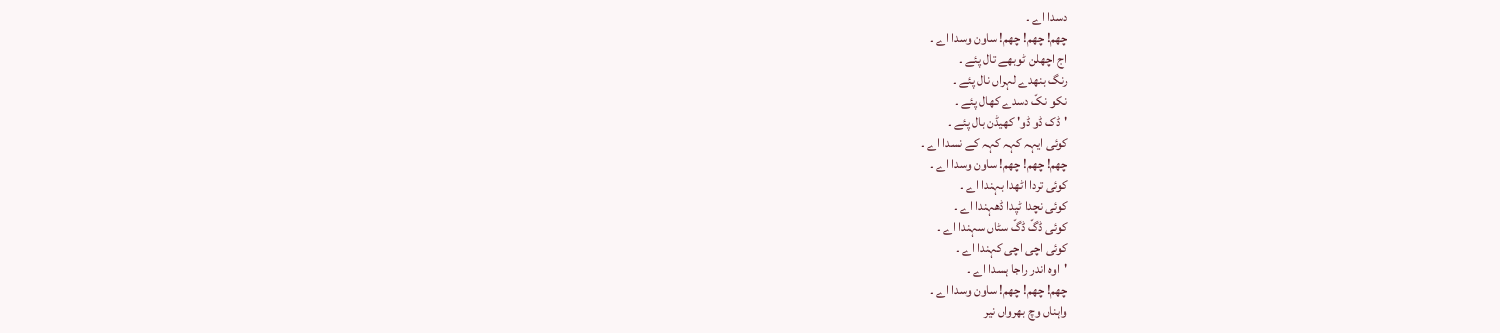دسدا اے ۔
چھم! چھم! چھم! ساون وسدا اے ۔
اج اچھلن ٹوبھے تال پئے ۔
رنگ بنھدے لہراں نال پئے ۔
نکو نکّ دسدے کھال پئے ۔
'ڈک ڈو ڈو' کھیڈن بال پئے ۔
کوئی ایہہ کہہ کہہ کے نسدا اے ۔
چھم! چھم! چھم! ساون وسدا اے ۔
کوئی تردا اٹھدا بہندا اے ۔
کوئی نچدا ٹپدا ڈھہندا اے ۔
کوئی ڈگّ ڈگّ سٹاں سہندا اے ۔
کوئی اچی اچی کہندا اے ۔
'اوہ اندر راجا ہسدا اے ۔
چھم! چھم! چھم! ساون وسدا اے ۔
واہناں وچ بھرواں نیر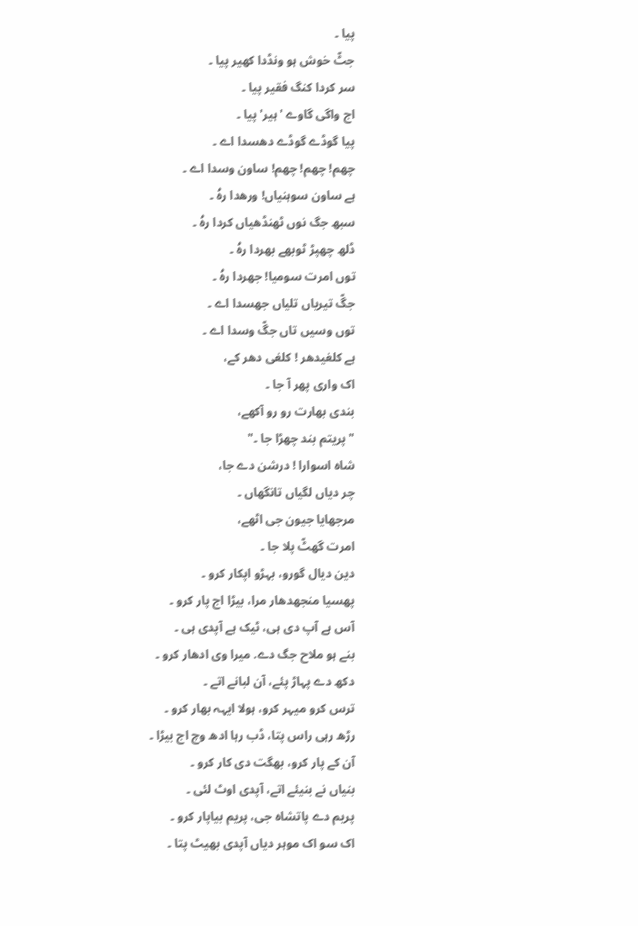پیا ۔
جٹّ خوش ہو ونڈدا کھیر پیا ۔
سر کردا کنگ فقیر پیا ۔
اج واگی گاوے 'ہیر' پیا ۔
پیا گوڈے گوڈے دھسدا اے ۔
چھم! چھم! چھم! ساون وسدا اے ۔
ہے ساون سوہنیاں! ورھدا رہُ ۔
سبھ جگ نوں ٹھنڈھیاں کردا رہُ ۔
ڈلھ چھپڑ ٹوبھے بھردا رہُ ۔
توں امرت سومیا! جھردا رہُ ۔
جگّ تیریاں تلیاں جھسدا اے ۔
توں وسیں تاں جگّ وسدا اے ۔
ہے کلغیدھر ! کلغی دھر کے،
اک واری پھر آ جا ۔
بندی بھارت رو رو آکھے،
"پریتم بند چھڑا جا ۔"
شاہ اسوارا ! درشن دے جا،
چر دیاں لگیاں تانگھاں ۔
مرجھایا جیون جی اٹھے،
امرت گھٹّ پلا جا ۔
دین دیال گورو، بہڑو اپکار کرو ۔
پھسیا منجھدھار مرا، بیڑا اج پار کرو ۔
آس ہے آپ دی ہی، ٹیک ہے آپدی ہی ۔
بنے ہو ملاح جگ دے. میرا وی ادھار کرو ۔
دکھ دے پہاڑ پئے، آن لبانے اتے ۔
ترس کرو میہر کرو، ہولا ایہہ بھار کرو ۔
رڑھ رہی راس پتا، ڈب رہا ادھ وچ اج بیڑا ۔
آن کے پار کرو، بھگت دی کار کرو ۔
بنیاں نے بنیئے اتے، آپدی اوٹ لئی ۔
پریم دے پاتشاہ جی، پریم بیاپار کرو ۔
اک سو اک موہر دیاں آپدی بھیٹ پتا ۔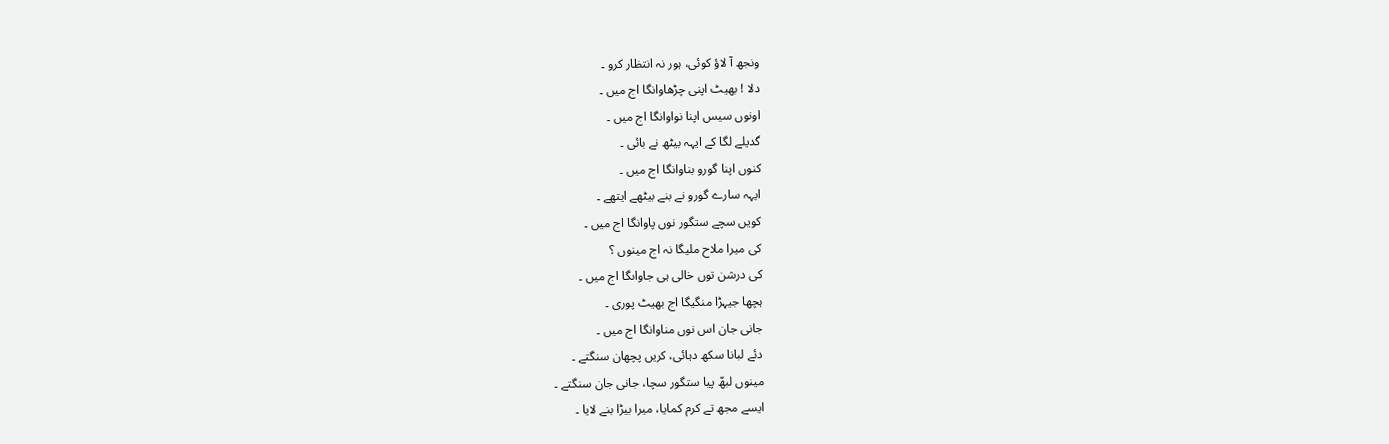ونجھ آ لاؤ کوئی، ہور نہ انتظار کرو ۔
دلا ! بھیٹ اپنی چڑھاوانگا اج میں ۔
اونوں سیس اپنا نواوانگا اج میں ۔
گدیلے لگا کے ایہہ بیٹھ نے بائی ۔
کنوں اپنا گورو بناوانگا اج میں ۔
ایہہ سارے گورو نے بنے بیٹھے ایتھے ۔
کویں سچے ستگور نوں پاوانگا اج میں ۔
کی میرا ملاح ملیگا نہ اج مینوں ؟
کی درشن توں خالی ہی جاواںگا اج میں ۔
ہچھا جیہڑا منگیگا اج بھیٹ پوری ۔
جانی جان اس نوں مناوانگا اج میں ۔
دئے لبانا سکھ دہائی، کریں پچھان سنگتے ۔
مینوں لبھّ پیا ستگور سچا، جانی جان سنگتے ۔
ایسے مجھ تے کرم کمایا، میرا بیڑا بنے لایا ۔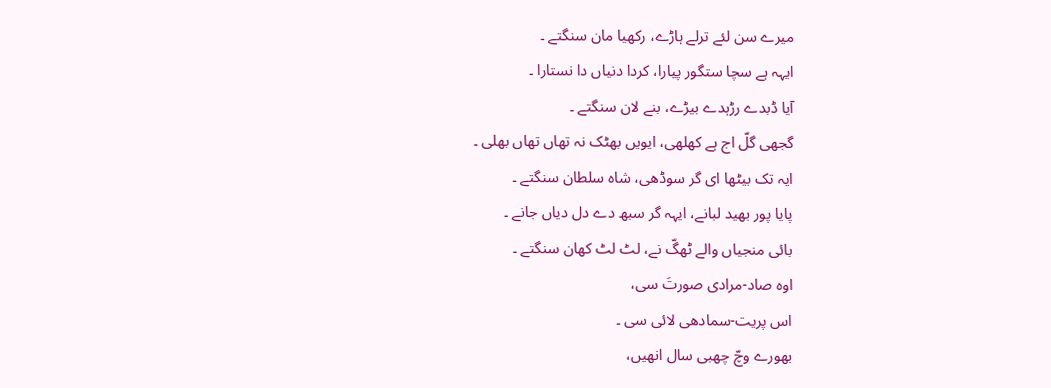میرے سن لئے ترلے ہاڑے، رکھیا مان سنگتے ۔
ایہہ ہے سچا ستگور پیارا، کردا دنیاں دا نستارا ۔
آیا ڈبدے رڑہدے بیڑے، بنے لان سنگتے ۔
گجھی گلّ اج ہے کھلھی، ایویں بھٹک نہ تھاں تھاں بھلی ۔
ایہ تک بیٹھا ای گر سوڈھی، شاہ سلطان سنگتے ۔
پایا پور بھید لبانے، ایہہ گر سبھ دے دل دیاں جانے ۔
بائی منجیاں والے ٹھگّ نے، لٹ لٹ کھان سنگتے ۔
اوہ صاد-مرادی صورتَ سی،
اس پریت-سمادھی لائی سی ۔
بھورے وچّ چھبی سال انھیں،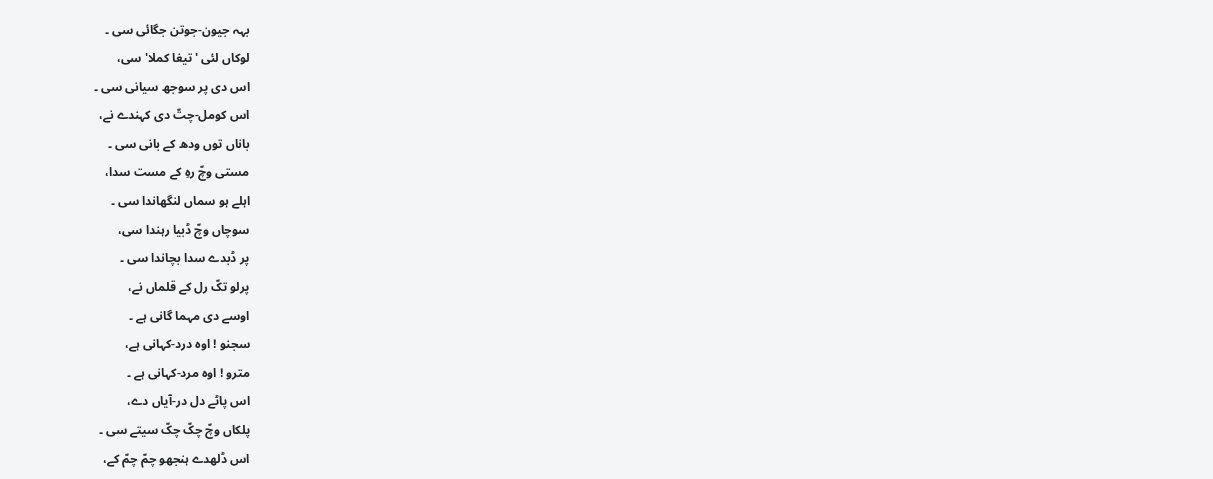بہہ جیون-جوتن جگائی سی ۔
لوکاں لئی 'تیغا کملا' سی،
اس دی پر سوجھ سیانی سی ۔
اس کومل-چتّ دی کہندے نے،
باناں توں ودھ کے بانی سی ۔
مستی وچّ رہِ کے مست سدا،
اہلے ہو سماں لنگھاندا سی ۔
سوچاں وچّ ڈبیا رہندا سی،
پر ڈبدے سدا بچاندا سی ۔
پرلو تکّ رل کے قلماں نے،
اوسے دی مہما گانی ہے ۔
سجنو ! اوہ درد-کہانی ہے،
مترو ! اوہ مرد-کہانی ہے ۔
اس پاٹے دل در-آیاں دے،
پلکاں وچّ چکّ چکّ سیتے سی ۔
اس ڈلھدے ہنجھو چمّ چمّ کے،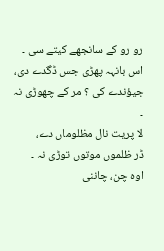رو رو کے سانجھے کیتے سی ۔
اس بانہہ پھڑی جس ڈگدے دی،
جیؤندے کی ؟ مر کے چھوڑی نہ ۔
لا پریت نال مظلوماں دے،
ڈر ظلموں موتوں توڑی نہ ۔
اوہ چن، چاننی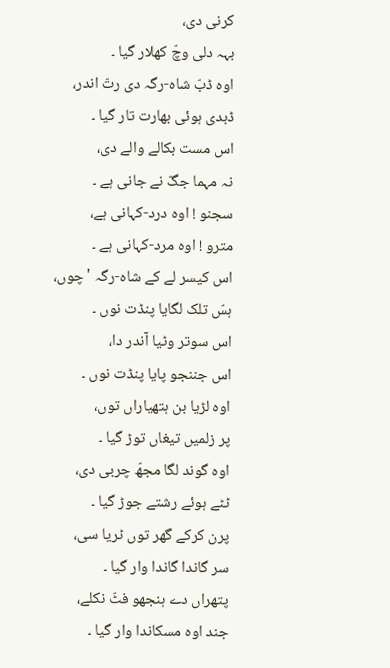کرنی دی،
بہہ دلی وچّ کھلار گیا ۔
اوہ ڈبّ شاہ-رگہ دی رتّ اندر،
ڈبدی ہوئی بھارت تار گیا ۔
اس مست بکالے والے دی،
نہ مہما جگّ نے جانی ہے ۔
سجنو ! اوہ درد-کہانی ہے،
مترو ! اوہ مرد-کہانی ہے ۔
اس کیسر لے کے شاہ-رگہ 'چوں،
ہسّ تلک لگایا پنڈت نوں ۔
اس سوتر وٹیا آندر دا،
اس جننجو پایا پنڈت نوں ۔
اوہ لڑیا بن ہتھیاراں توں،
پر زلمیں تیغاں توڑ گیا ۔
اوہ گوند لگا مجھّ چربی دی،
ٹٹے ہوئے رشتے جوڑ گیا ۔
پرن کرکے گھر توں ٹریا سی،
سر گاندا گاندا وار گیا ۔
پتھراں دے ہنجھو فٹّ نکلے،
جند اوہ مسکاندا وار گیا ۔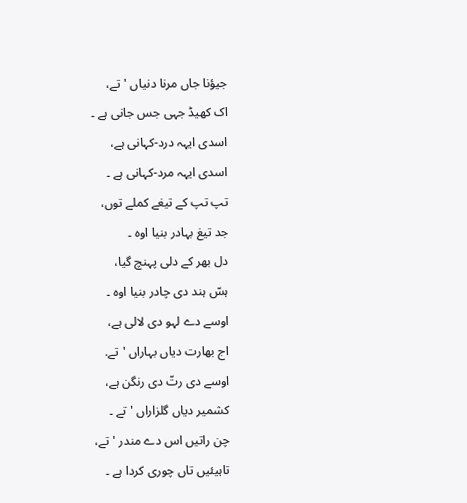جیؤنا جاں مرنا دنیاں 'تے،
اک کھیڈ جہی جس جانی ہے ۔
اسدی ایہہ درد-کہانی ہے،
اسدی ایہہ مرد-کہانی ہے ۔
تپ تپ کے تیغے کملے توں،
جد تیغ بہادر بنیا اوہ ۔
دل بھر کے دلی پہنچ گیا،
ہسّ ہند دی چادر بنیا اوہ ۔
اوسے دے لہو دی لالی ہے،
اج بھارت دیاں بہاراں 'تے.
اوسے دی رتّ دی رنگن ہے،
کشمیر دیاں گلزاراں 'تے ۔
چن راتیں اس دے مندر 'تے،
تاہیئیں تاں چوری کردا ہے ۔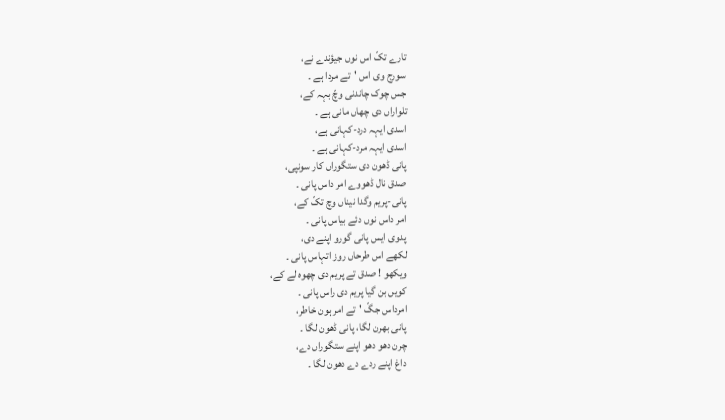تارے تکّ اس نوں جیؤندے نے،
سورج وی اس 'تے مردا ہے ۔
جس چوک چاندنی وچّ بہہ کے،
تلواراں دی چھاں مانی ہے ۔
اسدی ایہہ درد-کہانی ہے،
اسدی ایہہ مرد-کہانی ہے ۔
پانی ڈھون دی ستگوراں کار سونپی،
صدق نال ڈھووے امر داس پانی ۔
پانی-پریم وگدا نیناں وچ تکّ کے،
امر داس نوں دئے بیاس پانی ۔
پدوی ایس پانی گورو اپنے دی،
لکھے اس طرحاں روز اتہاس پانی ۔
ویکھو ! صدق تے پریم دی چھوہ لے کے،
کویں بن گیا پریم دی راس پانی ۔
امرداس جگّ 'تے امر ہون خاطر،
پانی بھرن لگا، پانی ڈھون لگا ۔
چرن دھو دھو اپنے ستگوراں دے،
داغ اپنے ردے دے دھون لگا ۔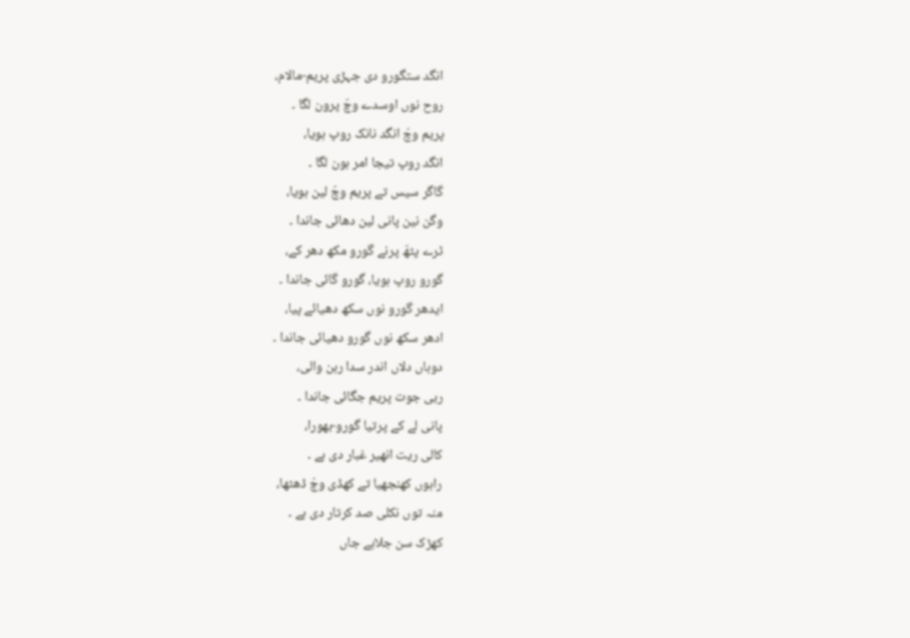انگد ستگورو دی جہڑی پریم-مالام،
روح نوں اوسدے وچّ پرون لگا ۔
پریم وچّ انگد نانک روپ ہویا،
انگد روپ تیجا امر ہون لگا ۔
گاگر سیس تے پریم وچّ لین ہویا،
وگن نین پانی لین دھائی جاندا ۔
ٹرے پٹھّ پرنے گورو مکھ دھر کے،
گورو روپ ہویا، گورو گائی جاندا ۔
ایدھر گورو نوں سکھ دھیائے پیا،
ادھر سکھ نوں گورو دھیائی جاندا ۔
دوہاں دلاں اندر سدا رہن والی،
ربی جوت پریم جگائی جاندا ۔
پانی لے کے پرتیا گورو-بھورا،
کالی ریت انھیر غبار دی ہے ۔
راہوں کھنجھیا تے کھڈی وچّ ڈھٹھا،
منہ توں نکلی صد کرتار دی ہے ۔
کھڑک سن جلاہے جاں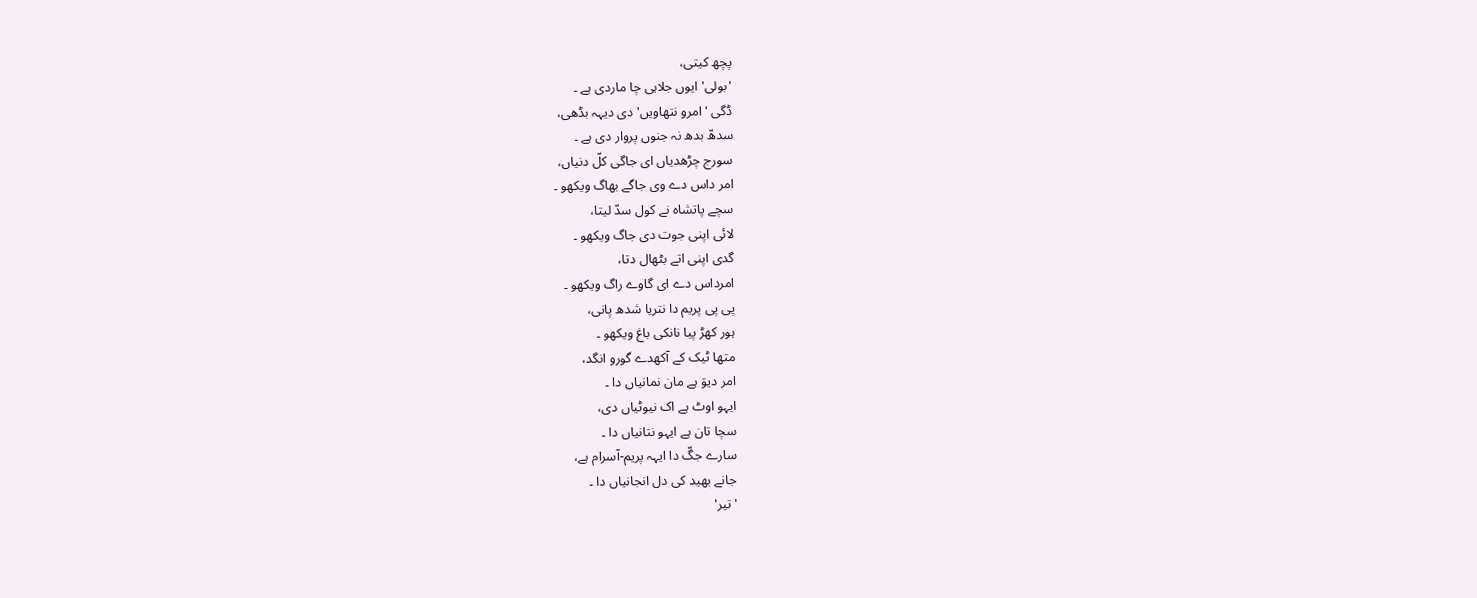پچھ کیتی،
'بولی' ایوں جلاہی چا ماردی ہے ۔
ڈگی 'امرو نتھاویں' دی دیہہ بڈھی،
سدھّ بدھ نہ جنوں پروار دی ہے ۔
سورج چڑھدیاں ای جاگی کلّ دنیاں،
امر داس دے وی جاگے بھاگ ویکھو ۔
سچے پاتشاہ نے کول سدّ لیتا،
لائی اپنی جوت دی جاگ ویکھو ۔
گدی اپنی اتے بٹھال دتا،
امرداس دے ای گاوے راگ ویکھو ۔
پی پی پریم دا نتریا شدھ پانی،
ہور کھڑ پیا نانکی باغ ویکھو ۔
متھا ٹیک کے آکھدے گورو انگد،
امر دیوَ ہے مان نمانیاں دا ۔
ایہو اوٹ ہے اک نیوٹیاں دی،
سچا تان ہے ایہو نتانیاں دا ۔
سارے جگّ دا ایہہ پریم-آسرام ہے،
جانے بھید کی دل انجانیاں دا ۔
'تیر'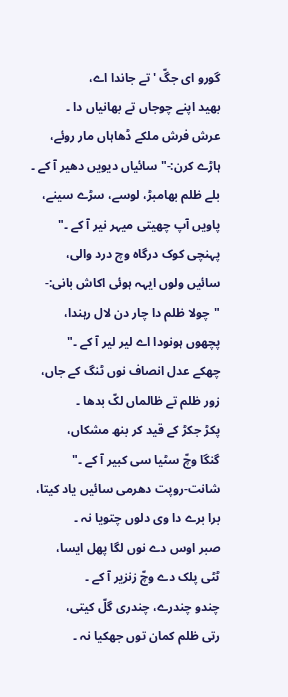گورو ای جگّ 'تے جاندا اے،
بھید اپنے چوجاں تے بھانیاں دا ۔
عرش فرش ملکے ڈھاہاں مار روئے،
ہاڑے کرن:-"سائیاں دیویں دھیر آ کے ۔
بلے ظلم بھامبڑ، لوسے، سڑے سینے،
پاویں آپ چھیتی میہر نیر آ کے ۔"
پہنچی کوک درگاہ وچ درد والی،
سائیں ولوں ایہہ ہوئی اکاش بانی:-
"چولا ظلم دا چار دن لال رہندا،
پچھوں ہونودا اے لیر لیر آ کے ۔"
چھکے عدل انصاف نوں ٹنگ کے جاں،
زور ظلم تے ظالماں لکّ بدھا ۔
پکڑ جکڑ کے قید کر بنھ مشکاں،
گنگا وچّ سٹیا سی کبیر آ کے ۔"
شانت-روپت دھرمی سائیں یاد کیتا،
برا برے دا وی دلوں چتویا نہ ۔
صبر اوس دے نوں لگا پھل ایسا،
ٹٹی پلک دے وچّ زنزیر آ کے ۔
چندو چندرے، چندری گلّ کیتی،
رتی ظلم کمان توں جھکیا نہ ۔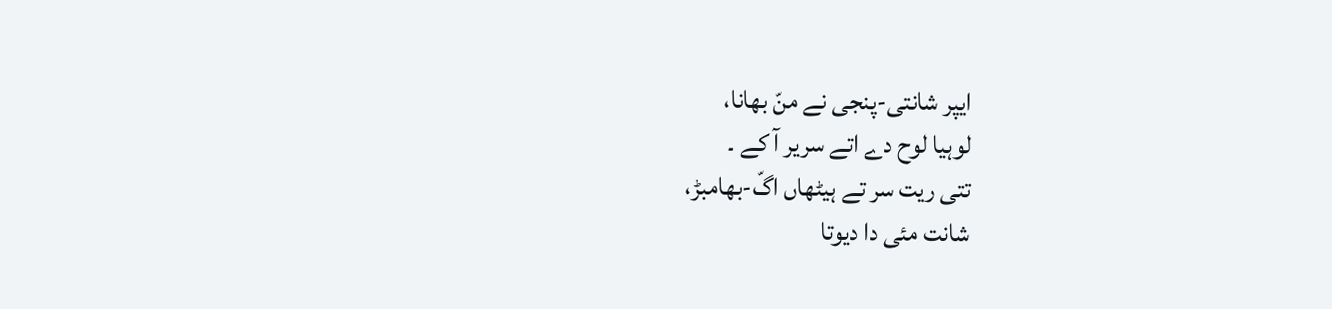ایپر شانتی-پنجی نے منّ بھانا،
لوہیا لوح دے اتے سریر آ کے ۔
تتی ریت سر تے ہیٹھاں اگّ-بھامبڑ،
شانت مئی دا دیوتا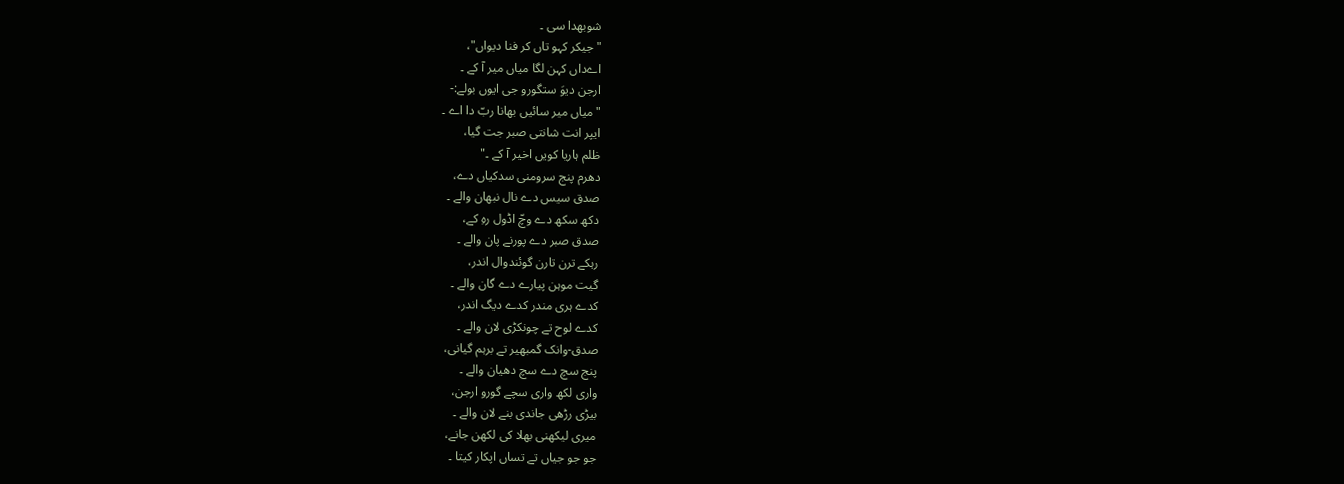شوبھدا سی ۔
"جیکر کہو تاں کر فنا دیواں"،
اےداں کہن لگا میاں میر آ کے ۔
ارجن دیوَ ستگورو جی ایوں بولے:-
"میاں میر سائیں بھانا ربّ دا اے ۔
ایپر انت شانتی صبر جت گیا،
ظلم ہاریا کویں اخیر آ کے ۔"
دھرم پنج سرومنی سدکیاں دے،
صدق سیس دے نال نبھان والے ۔
دکھ سکھ دے وچّ اڈول رہِ کے،
صدق صبر دے پورنے پان والے ۔
رہکے ترن تارن گوئندوال اندر،
گیت موہن پیارے دے گان والے ۔
کدے ہری مندر کدے دیگ اندر،
کدے لوح تے چونکڑی لان والے ۔
صدق-وانک گمبھیر تے برہم گیانی،
پنج سچ دے سچ دھیان والے ۔
واری لکھ واری سچے گورو ارجن،
بیڑی رڑھی جاندی بنے لان والے ۔
میری لیکھنی بھلا کی لکھن جانے،
جو جو جیاں تے تساں اپکار کیتا ۔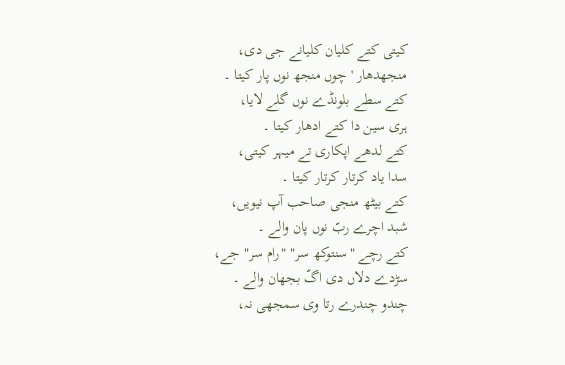کیتی کتے کلیان کلیانے جی دی،
منجھدھار 'چوں منجھ نوں پار کیتا ۔
کتے سطے بلونڈے نوں گلے لایا،
ہری سین دا کتے ادھار کیتا ۔
کتے لدھے اپکاری تے میہر کیتی،
سدا یاد کرتار کرتار کیتا ۔
کتے بیٹھ منجی صاحب آپ نیویں،
شبد اچرے ربّ نوں پان والے ۔
کتے رچے "سنتوکھ سر" "رام سر" جے،
سڑدے دلاں دی اگّ بجھان والے ۔
چندو چندرے رتا وی سمجھی نہ،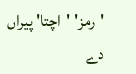'رمز' 'اچتا' پیراں دے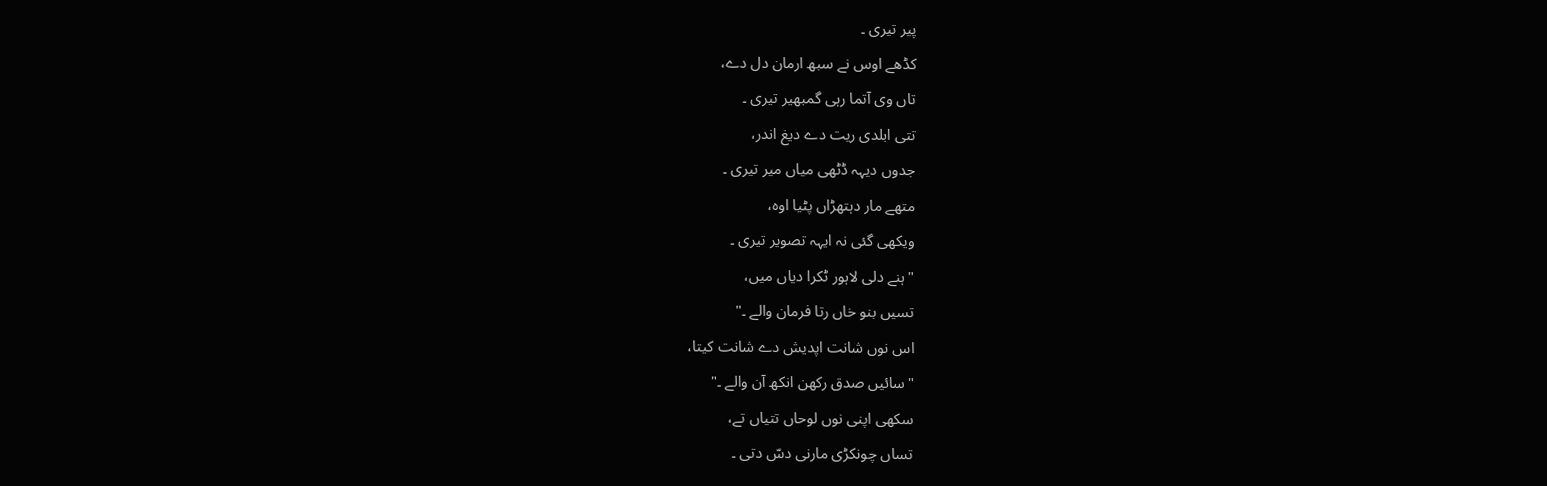پیر تیری ۔
کڈھے اوس نے سبھ ارمان دل دے،
تاں وی آتما رہی گمبھیر تیری ۔
تتی ابلدی ریت دے دیغ اندر،
جدوں دیہہ ڈٹھی میاں میر تیری ۔
متھے مار دہتھڑاں پٹیا اوہ،
ویکھی گئی نہ ایہہ تصویر تیری ۔
"ہنے دلی لاہور ٹکرا دیاں میں،
تسیں بنو خاں رتا فرمان والے ۔"
اس نوں شانت اپدیش دے شانت کیتا،
"سائیں صدق رکھن انکھ آن والے ۔"
سکھی اپنی نوں لوحاں تتیاں تے،
تساں چونکڑی مارنی دسّ دتی ۔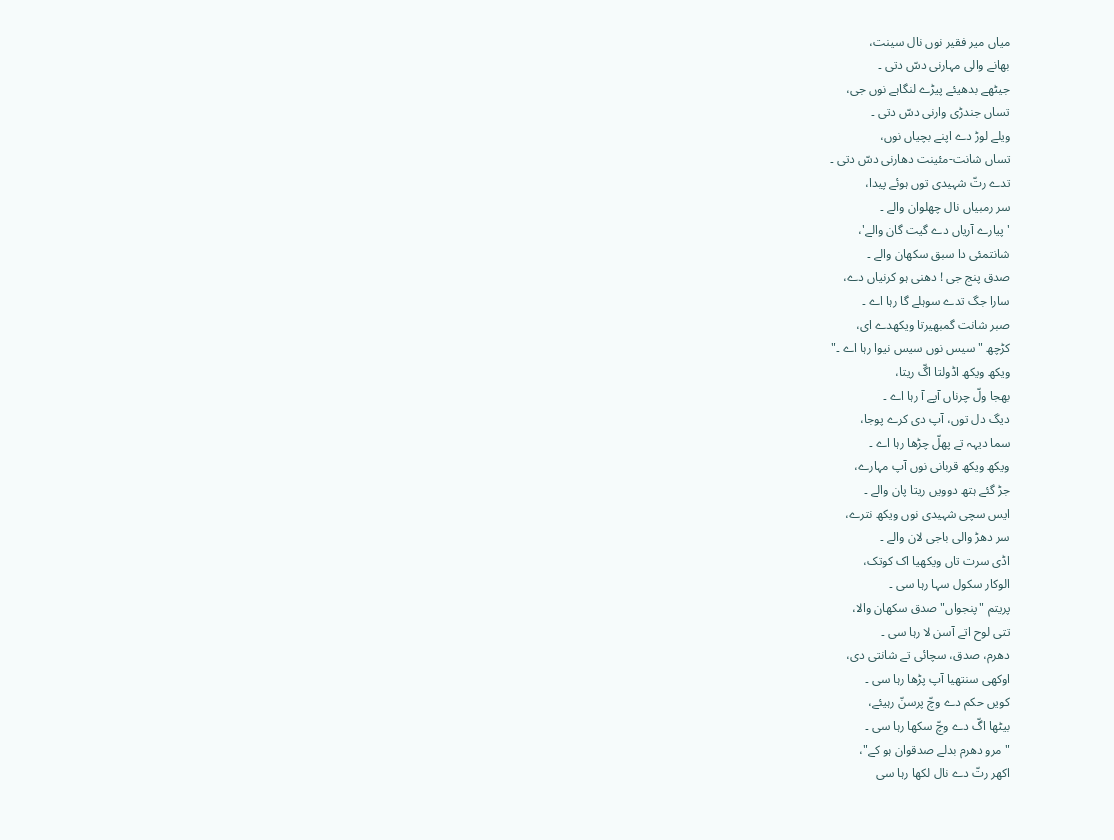میاں میر فقیر نوں نال سینت،
بھانے والی مہارنی دسّ دتی ۔
جیٹھے بدھیئے پیڑے لنگاہے نوں جی،
تساں جندڑی وارنی دسّ دتی ۔
ویلے لوڑ دے اپنے بچیاں نوں،
تساں شانت-مئینت دھارنی دسّ دتی ۔
تدے رتّ شہیدی توں ہوئے پیدا،
سر رمبیاں نال چھلوان والے ۔
'پیارے آریاں دے گیت گان والے'،
شانتمئی دا سبق سکھان والے ۔
صدق پنج جی ! دھنی ہو کرنیاں دے،
سارا جگ تدے سوہلے گا رہا اے ۔
صبر شانت گمبھیرتا ویکھدے ای،
کڑچھ "سیس نوں سیس نیوا رہا اے ۔"
ویکھ ویکھ اڈولتا اگّ ریتا،
بھجا ولّ چرناں آپے آ رہا اے ۔
دیگ دل توں، آپ دی کرے پوجا،
سما دیہہ تے پھلّ چڑھا رہا اے ۔
ویکھ ویکھ قربانی نوں آپ مہارے،
جڑ گئے ہتھ دوویں ریتا پان والے ۔
ایس سچی شہیدی نوں ویکھ نترے،
سر دھڑ والی باجی لان والے ۔
اڈی سرت تاں ویکھیا اک کوتک،
الوکار سکول سہا رہا سی ۔
پریتم "پنجواں" صدق سکھان والا،
تتی لوح اتے آسن لا رہا سی ۔
دھرم، صدق، سچائی تے شانتی دی،
اوکھی سنتھیا آپ پڑھا رہا سی ۔
کویں حکم دے وچّ پرسنّ رہیئے،
بیٹھا اگّ دے وچّ سکھا رہا سی ۔
"مرو دھرم بدلے صدقوان ہو کے"،
اکھر رتّ دے نال لکھا رہا سی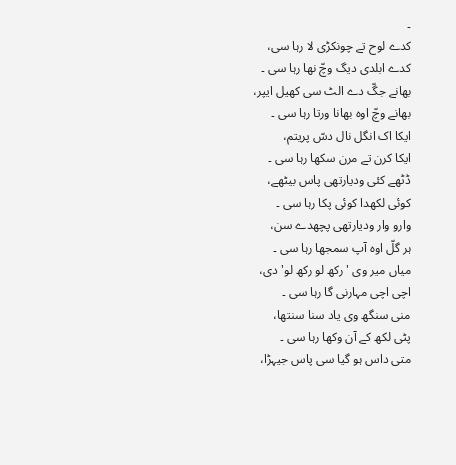۔
کدے لوح تے چونکڑی لا رہا سی،
کدے ابلدی دیگ وچّ نھا رہا سی ۔
بھانے جگّ دے الٹ سی کھیل ایپر،
بھانے وچّ اوہ بھانا ورتا رہا سی ۔
ایکا اک انگل نال دسّ پریتم،
ایکا کرن تے مرن سکھا رہا سی ۔
ڈٹھے کئی ودیارتھی پاس بیٹھے،
کوئی لکھدا کوئی پکا رہا سی ۔
وارو وار ودیارتھی پچھدے سن،
ہر گلّ اوہ آپ سمجھا رہا سی ۔
میاں میر وی 'رکھ لو رکھ لو' دی،
اچی اچی مہارنی گا رہا سی ۔
منی سنگھ وی یاد سنا سنتھا،
پٹی لکھ کے آن وکھا رہا سی ۔
متی داس ہو گیا سی پاس جیہڑا،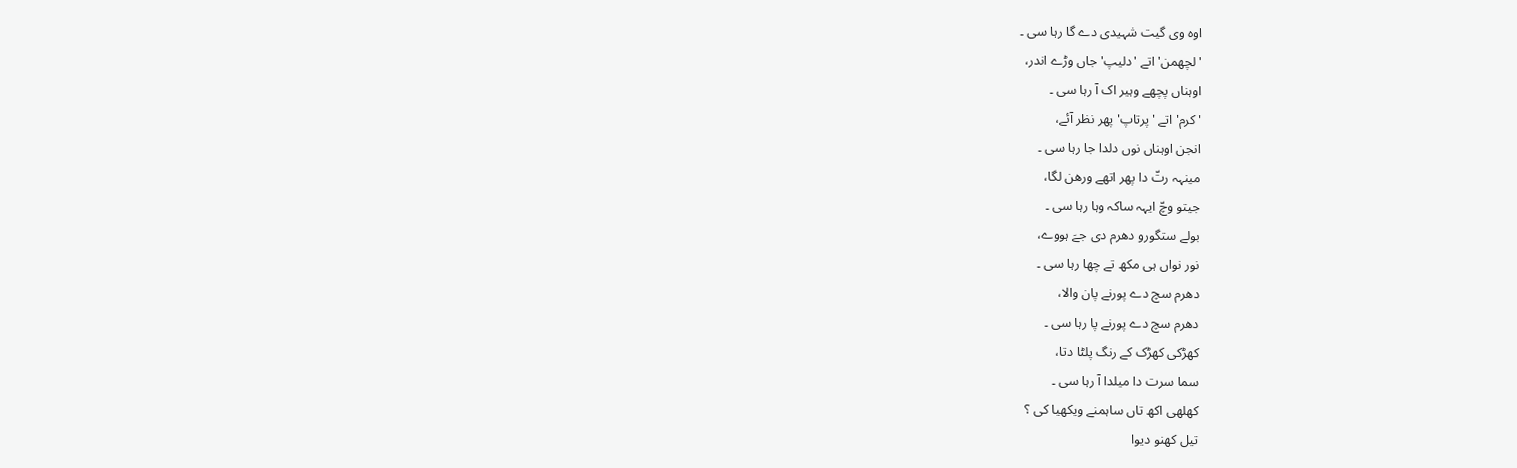اوہ وی گیت شہیدی دے گا رہا سی ۔
'لچھمن' اتے 'دلیپ' جاں وڑے اندر،
اوہناں پچھے وہیر اک آ رہا سی ۔
'کرم' اتے 'پرتاپ' پھر نظر آئے،
انجن اوہناں نوں دلدا جا رہا سی ۔
مینہہ رتّ دا پھر اتھے ورھن لگا،
جیتو وچّ ایہہ ساکہ وہا رہا سی ۔
بولے ستگورو دھرم دی جےَ ہووے،
نور نواں ہی مکھ تے چھا رہا سی ۔
دھرم سچ دے پورنے پان والا،
دھرم سچ دے پورنے پا رہا سی ۔
کھڑکی کھڑک کے رنگ پلٹا دتا،
سما سرت دا میلدا آ رہا سی ۔
کھلھی اکھ تاں ساہمنے ویکھیا کی ؟
تیل کھنو دیوا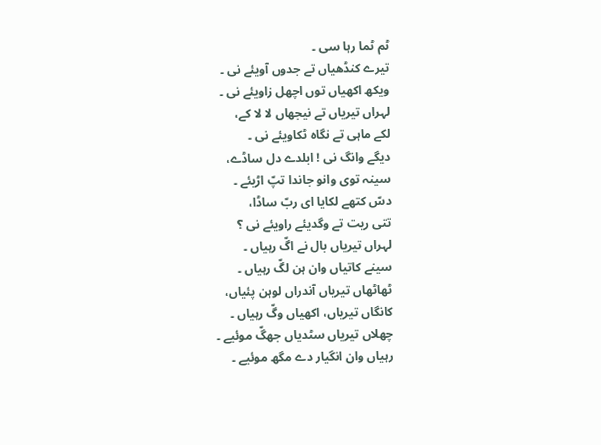ٹم ٹما رہا سی ۔
تیرے کنڈھیاں تے جدوں آویئے نی ۔
ویکھ اکھیاں توں اچھل زاویئے نی ۔
لہراں تیریاں تے نیجھاں لا لا کے،
لکے ماہی تے نگاہ ٹکاویئے نی ۔
دیگے وانگ نی ! ابلدے دل ساڈے،
سینہ توی وانو جاندا تپّ اڑیئے ۔
دسّ کتھے لکایا ای ربّ ساڈا،
تتی ریت تے وگدیئے راویئے نی ؟
لہراں تیریاں بال نے اگّ رہیاں ۔
سینے کاتیاں وان ہن لگّ رہیاں ۔
ٹھاٹھاں تیریاں آندراں لوہن پئیاں،
کانگاں تیریاں، اکھیاں وگّ رہیاں ۔
چھلاں تیریاں سٹدیاں جھگّ موئیے ۔
رہیاں وان انگیار دے مگھ موئیے ۔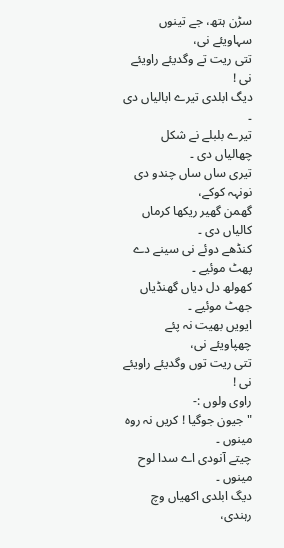سڑن ہتھ، جے تینوں سہاویئے نی،
تتی ریت تے وگدیئے راویئے نی !
دیگ ابلدی تیرے ابالیاں دی ۔
تیرے بلبلے نے شکل چھالیاں دی ۔
تیری ساں ساں چندو دی نونہہ کوکے،
گھمن گھیر ریکھا کرماں کالیاں دی ۔
کنڈھے دوئے نی سینے دے پھٹ موئیے ۔
کھولھ دل دیاں گھنڈیاں جھٹ موئیے ۔
ایویں بھیت نہ پئے چھپاویئے نی،
تتی ریت توں وگدیئے راویئے نی !
راوی ولوں :-
"جیون جوگیا ! کریں نہ روہ مینوں ۔
چیتے آنودی اے سدا لوح مینوں ۔
دیگ ابلدی اکھیاں وچ رہندی،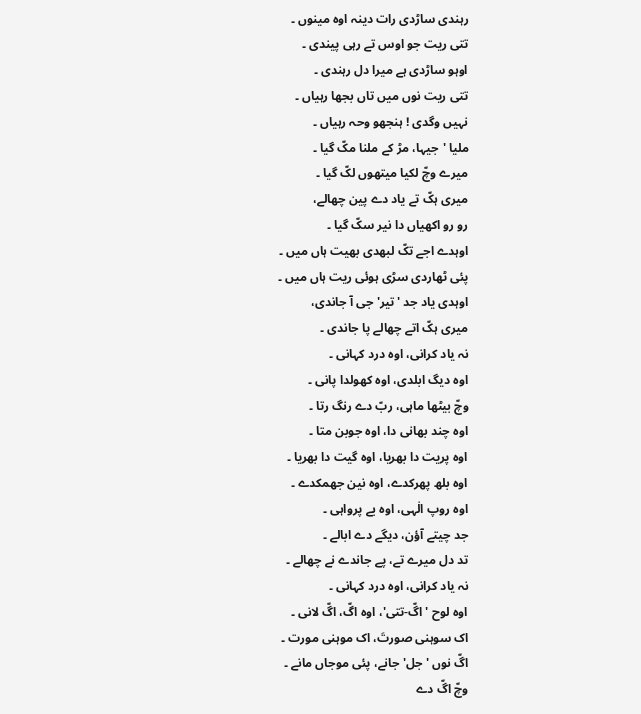رہندی ساڑدی رات دینہ اوہ مینوں ۔
تتی ریت جو اوس تے رہی پیندی ۔
اوہو ساڑدی ہے میرا دل رہندی ۔
تتی ریت نوں میں تاں بجھا رہیاں ۔
نہیں وگدی ! ہنجھو وحہ رہیاں ۔
ملیا 'جیہا، مڑ کے ملنا مکّ گیا ۔
میرے وچّ لکیا میتھوں لکّ گیا ۔
میری ہکّ تے یاد دے پین چھالے،
رو رو اکھیاں دا نیر سکّ گیا ۔
اوہدے اجے تکّ لبھدی بھیت ہاں میں ۔
پئی ٹھاردی سڑی ہوئی ریت ہاں میں ۔
اوہدی یاد جد 'تیر' جی آ جاندی،
میری ہکّ اتے چھالے پا جاندی ۔
نہ یاد کرانی، اوہ درد کہانی ۔
اوہ دیگ ابلدی، اوہ کھولدا پانی ۔
وچّ بیٹھا ماہی، ربّ دے رنگ رتا ۔
اوہ چند بھانی دا، اوہ جوبن متا ۔
اوہ پریت دا بھریا، اوہ گیت دا بھریا ۔
اوہ بلھ پھرکدے، اوہ نین جھمکدے ۔
اوہ روپ الٰہی، اوہ بے پرواہی ۔
جد چیتے آؤن، دیگے دے ابالے ۔
تد دل میرے تے، پے جاندے نے چھالے ۔
نہ یاد کرانی، اوہ درد کہانی ۔
اوہ لوح 'اگّ-تتی'، اوہ اگّ، اگّ لانی ۔
اک سوہنی صورتَ، اک موہنی مورت ۔
اگّ نوں 'جل' جانے، پئی موجاں مانے ۔
وچّ اگّ دے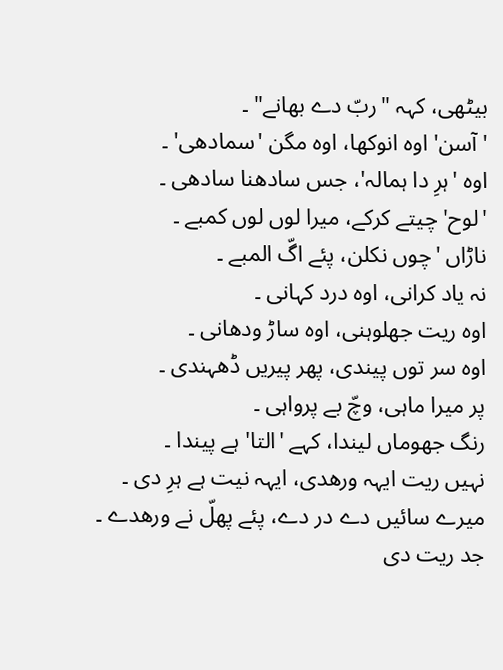بیٹھی، کہہ "ربّ دے بھانے" ۔
'آسن' اوہ انوکھا، اوہ مگن 'سمادھی' ۔
اوہ 'ہرِ دا ہمالہ'، جس سادھنا سادھی ۔
'لوح' چیتے کرکے، میرا لوں لوں کمبے ۔
ناڑاں 'چوں نکلن، پئے اگّ المبے ۔
نہ یاد کرانی، اوہ درد کہانی ۔
اوہ ریت جھلوہنی، اوہ ساڑ ودھانی ۔
اوہ سر توں پیندی، پھر پیریں ڈھہندی ۔
پر میرا ماہی، وچّ بے پرواہی ۔
رنگ جھوماں لیندا، کہے 'التا' ہے پیندا ۔
نہیں ریت ایہہ ورھدی، ایہہ نیت ہے ہرِ دی ۔
میرے سائیں دے در دے، پئے پھلّ نے ورھدے ۔
جد ریت دی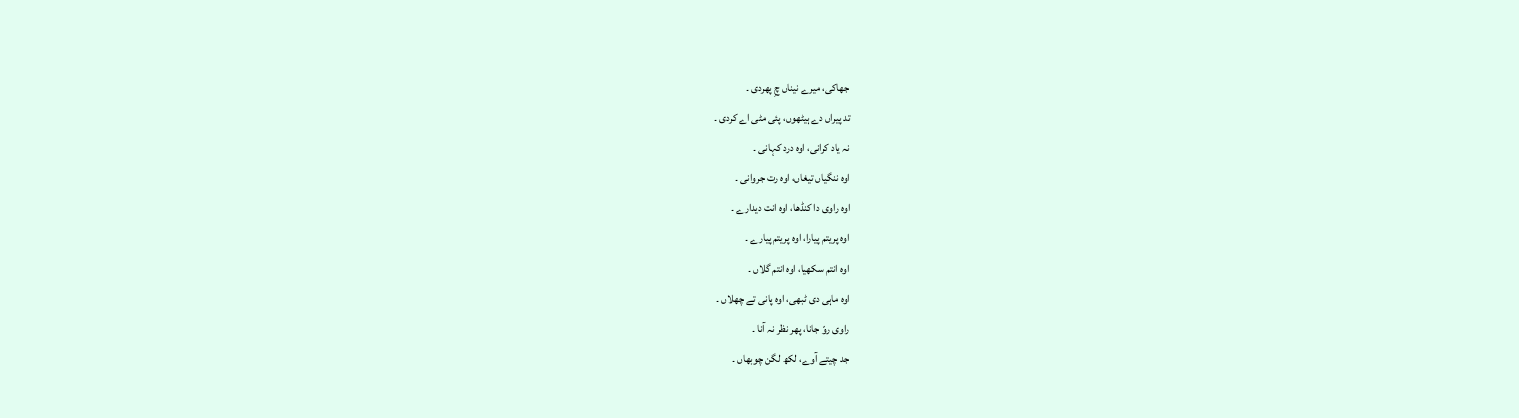جھاکی، میرے نیناں چِ پھردی ۔
تد پیراں دے ہیٹھوں، پئی مٹی اے کردی ۔
نہ یاد کرانی، اوہ درد کہانی ۔
اوہ ننگیاں تیغاں، اوہ رت جروانی ۔
اوہ راوی دا کنڈھا، اوہ انت دیدارے ۔
اوہ پریتم پیارا، اوہ پریتم پیارے ۔
اوہ انتم سکھیا، اوہ انتم گلاں ۔
اوہ ماہی دی ٹبھی، اوہ پانی تے چھلاں ۔
راوی روّ جانا، پھر نظر نہ آنا ۔
جد چیتے آوے، لکھ لگن چوبھاں ۔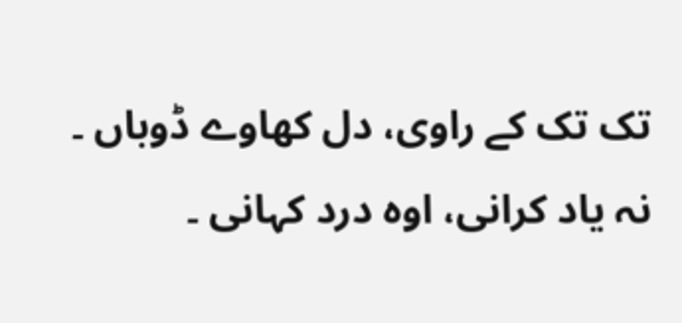تک تک کے راوی، دل کھاوے ڈوباں ۔
نہ یاد کرانی، اوہ درد کہانی ۔